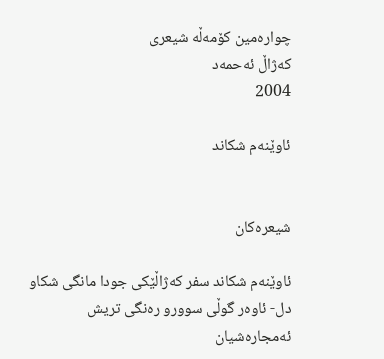چواره‌مین كۆمه‌ڵه‌ شیعری‌
كه‌ژاڵ ئه‌حمه‌د
2004

ئاوێنه‌م شكاند


شیعره‌كان

ئاوێنه‌م شكاند سفر كه‌ژاڵێكی‌ جودا مانگی‌ شكا‌و دل- ئاوه‌ر گوڵی‌ سوور‌و ره‌نگی‌ تریش ئه‌مجاره‌شیان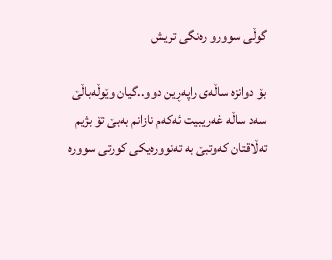گوڵی‌ سوورو ره‌نگی تریش

بۆ دوانزه‌ ساڵه‌ی‌ راپه‌ڕین دوو..گیان وێوڵه‌باڵێ‌  سه‌د ساڵه‌ غه‌ریبیت ئه‌كه‌م نازانم به‌بێ‌ تۆ بژیم ته‌ڵاقتان كه‌وتبێ‌ به ‌ته‌نووره‌یكی‌ كورتی‌ سووره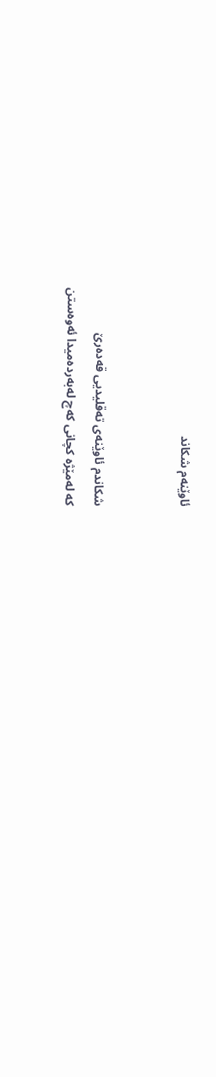ئاوێنه‌م شكاند


شكاندم ئاوێنه‌ی‌ ته‌قلیدیی‌ قه‌ده‌رێ‌
كه‌ له‌مێژه‌ كچانی‌ كه‌چ له‌به‌رده‌میدا ئه‌وه‌ستن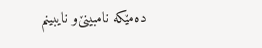ده‌مێكه‌ نامبینێ‌‌و نایبینم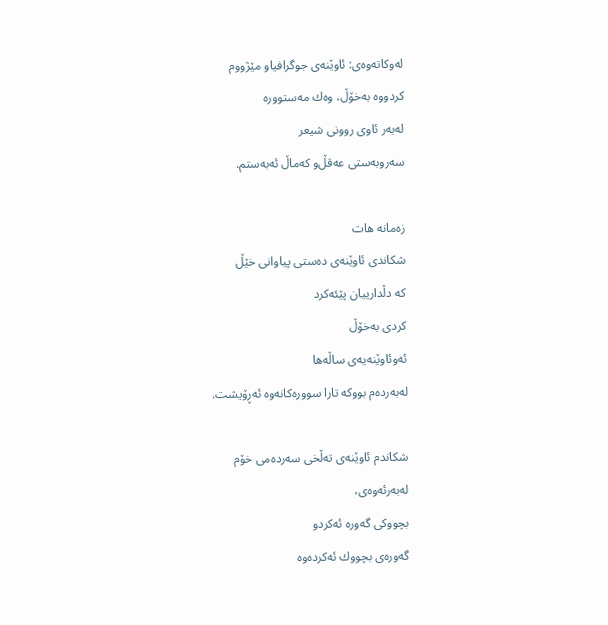له‌وكاته‌وه‌ی‌: ئاوێنه‌ی‌ جوگرافیا‌و مێژووم
كردووه‌ به‌خۆڵ‌، وه‌ك مه‌ستووره‌
له‌به‌ر ئاوی‌ روونی‌ شیعر
سه‌روبه‌ستی‌ عه‌قڵ‌‌و كه‌ماڵ‌ ئه‌به‌ستم.

زه‌مانه‌ هات
شكاندی‌ ئاوێنه‌ی‌ ده‌ستی‌ پیاوانی‌ خێڵ‌
كه‌ دڵدارییان پێئه‌كرد
كردی‌ به‌خۆڵ‌
ئه‌وئاوێنه‌یه‌ی ساڵه‌ها
له‌به‌رده‌م بووكه‌ تارا سووره‌كانه‌وه‌ ئه‌ڕۆیشت.

شكاندم ئاوێنه‌ی‌ ته‌ڵخی‌ سه‌رده‌می‌ خۆم
له‌به‌رئه‌وه‌ی‌،
بچووكی‌ گه‌وره‌ ئه‌كرد‌و
گه‌وره‌ی‌ بچووك ئه‌كرده‌وه‌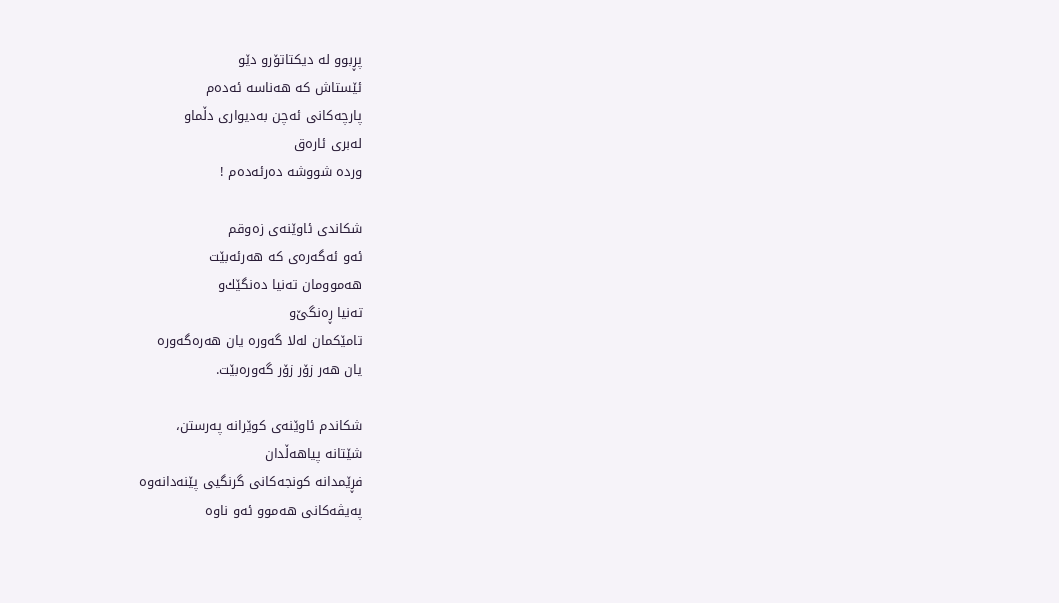پڕبوو له‌ دیكتاتۆر‌و دێو
ئێستاش كه‌ هه‌ناسه ‌ئه‌ده‌م
پارچه‌كانی‌ ئه‌چن به‌دیواری‌ دڵما‌و
له‌بری‌ ئاره‌ق
ورده‌ شووشه‌ ده‌رئه‌ده‌م !

شكاندی‌ ئاوێنه‌ی‌ زه‌وقم
ئه‌و ئه‌گه‌ره‌ی‌ كه‌ هه‌رئه‌بێت
هه‌موومان ته‌نیا ده‌نگێك‌و
ته‌نیا ڕه‌نگێ‌‌و
تامێكمان له‌لا گه‌وره‌ یان هه‌ره‌گه‌وره‌
یان هه‌ر زۆر زۆر گه‌وره‌بێت.

شكاندم ئاوێنه‌ی‌ كوێرانه‌ په‌رستن،
شێتانه‌ پیاهه‌ڵدان
فڕێمدانه‌ كونجه‌كانی‌ گرنگیی‌ پێنه‌دانه‌وه‌
په‌یڤه‌كانی‌ هه‌موو ئه‌و ناوه‌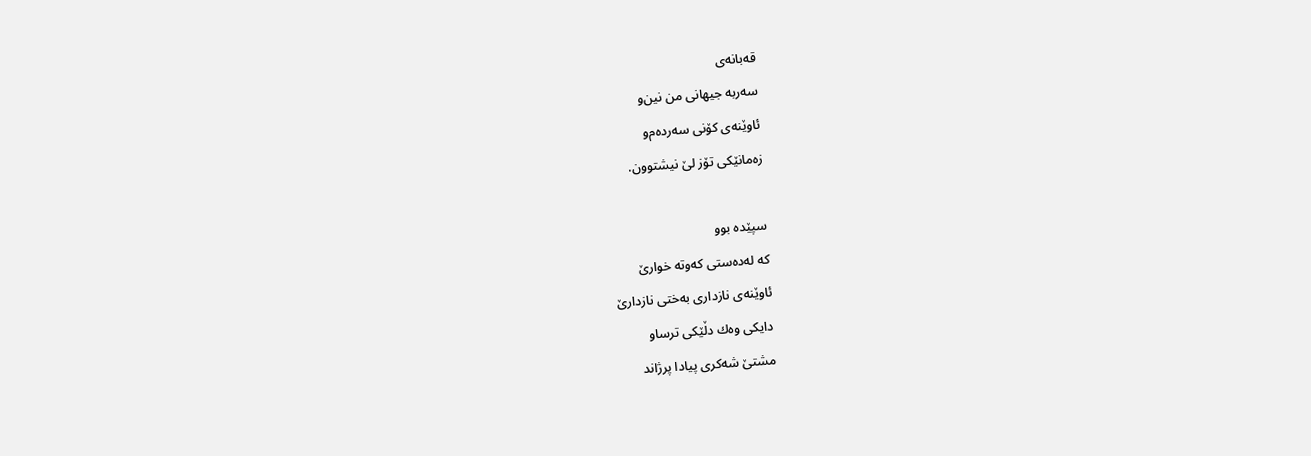قه‌بانه‌ی‌
سه‌ربه‌ جیهانی‌ من نین‌و
ئاوێنه‌ی‌ كۆنی‌ سه‌رده‌م‌و
زه‌مانێكی‌ تۆز لێ‌ نیشتوون.

سپێده‌ بوو
كه‌ له‌ده‌ستی‌ كه‌وته‌ خوارێ‌
ئاوێنه‌ی‌ نازداری‌ به‌ختی‌ نازدارێ‌
دایكی‌ وه‌ك دڵێكی‌ ترسا‌و
مشتێ‌ شه‌كری‌ پیادا پرژاند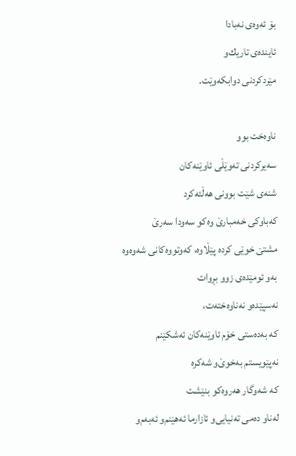بۆ ئه‌وه‌ی‌ نه‌بادا
ئاینده‌ی‌ تاریك‌و
مێردكردنی‌ دوابكه‌وێت.

ناوه‌خت بوو
سه‌یركردنی‌ ته‌وێڵی‌ ئاوێنه‌كان
شنه‌ی‌ شێت بوونی‌ هه‌ڵئه‌كرد
كه‌باوكی‌ خه‌مبارێ‌ وه‌كو سه‌ودا سه‌رێ‌
مشتێ‌ خوێی‌ كرده‌ پێڵاوه‌، كه‌وتووه‌كانی‌ شه‌وه‌وه‌
به‌و ئومێده‌ی‌ زوو بڕوات
نه‌سپێده‌‌و نه‌ناوه‌خته‌ت،
كه‌ به‌ده‌ستی‌ خۆم ئاوێنه‌كان ئه‌شكێنم
نه‌پێویستم به‌خوێ‌‌و شه‌كره‌
كه‌ شه‌وگار هه‌روه‌كو بنێشت
له‌ناو ده‌می‌ ته‌نیایی‌‌و ئازارما ئه‌هێنم‌و ئه‌به‌م‌و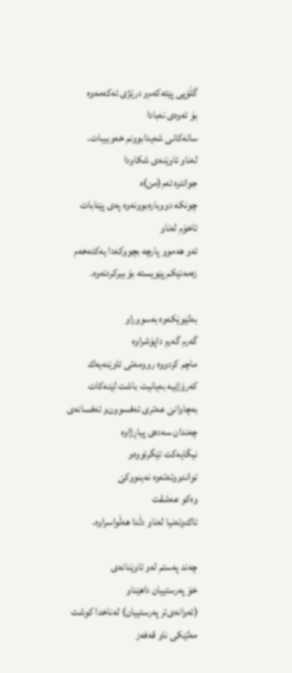گڵۆپی‌ پێئه‌كه‌م‌و درێژی‌ ئه‌كه‌مه‌وه‌
بۆ ئه‌وه‌ی‌ نه‌بادا
ساته‌كانی‌ شه‌یدابوونم خه‌وبیبات.
له‌ناو ئاوێنه‌ی‌ شكاودا
جوانتره‌ ئه‌م(من)ه‌
چونكه‌ دووباره‌بوونه‌وه‌ په‌ی‌ پێنابات
تاخۆم له‌نا‌و
ئه‌و هه‌موو پارچه‌ بچووكه‌دا یه‌كئه‌خه‌م
زه‌مه‌نێكم پێویسته‌ بۆ بیركردنه‌وه‌.

به‌لێوێكه‌وه‌ به‌سووراو
گه‌رم گه‌رم داپۆشراوه‌
ماچم كردووه‌ روومه‌تی‌ ئاوێنه‌یه‌ك
كه‌رۆژنیه‌ به‌یانیت باشت لێنه‌كات
به‌چاوانێ‌ عه‌تری‌ ئه‌فسوون‌و ئه‌فسانه‌ی‌
چه‌ندان سه‌ده‌ی‌ پیاڕژاوه‌
نیگایه‌كت تێگرتووه‌‌و
تواندووته‌ته‌وه‌ نه‌ینووكێ‌
وه‌كو عه‌شقت
تاك‌وته‌نیا له‌نا‌و دڵدا هه‌ڵواسراوه‌.

چه‌ند په‌ستم له‌و ئاوێنانه‌ی‌
خۆ په‌رستییان داهێنا‌و
(ئه‌وانه‌ی‌تر په‌رستییان) له‌ناخدا كوشت
مه‌لێكی‌ ناو قه‌فه‌ز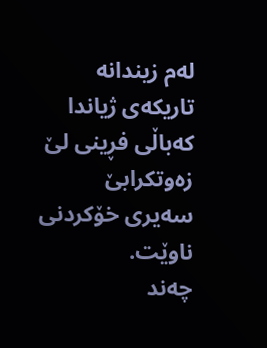له‌م زیندانه‌ تاریكه‌ی‌ ژیاندا
كه‌باڵی‌ فڕینی‌ لێ‌ زه‌وتكرابێ‌
سه‌یری‌ خۆكردنی‌ ناوێت.
چه‌ند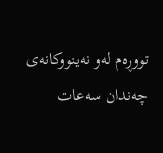تووڕه‌م له‌و نه‌ینووكانه‌ی‌
چه‌ندان سه‌عات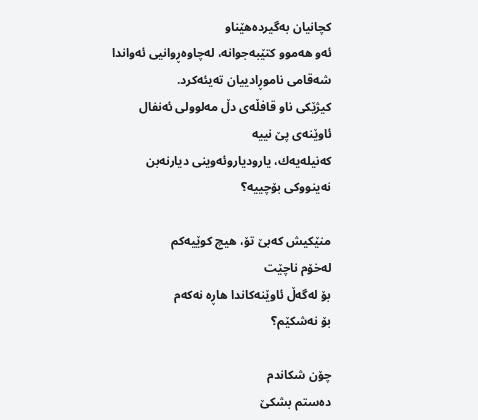كچانیان به‌گیرده‌هێنا‌و
ئه‌و هه‌موو كتێبه‌جوانه‌، له‌چاوه‌ڕوانیی‌ ئه‌واندا
شه‌قامی‌ ناموڕادییان ته‌یئه‌كرد.
كیژێكی‌ ناو قافڵه‌ی‌ دڵ‌ مه‌لوولی‌ ئه‌نفال
ئاوێنه‌ی‌ پێ نییه‌
كه‌نیله‌یه‌ك، یار‌ودیار‌وئه‌وینی‌ دیارنه‌بن
نه‌ینووكی‌ بۆچییه‌؟

منێكیش كه‌بێ‌ تۆ، هیچ كوێیه‌كم
له‌خۆم ناچێت
بۆ له‌گه‌ڵ‌ ئاوێنه‌كاندا هاڕه‌ نه‌كه‌م
بۆ نه‌شكێم؟

چۆن شكاندم
ده‌ستم بشكێ‌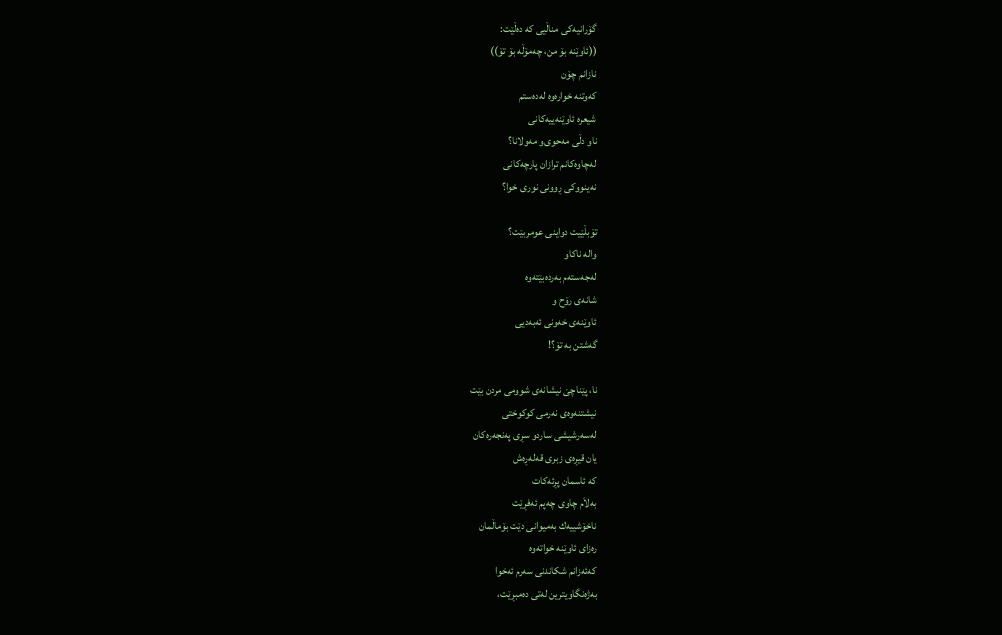گۆرانیه‌كی‌ مناڵیی‌ كه‌ ده‌ڵێت:
((ئاوێنه‌ بۆ من، چه‌مۆڵه‌ بۆ تۆ))
نازانم چۆن
كه‌وتنه‌ خواره‌وه‌ له‌ده‌ستم
شیعره‌ ئاوێنه‌ییه‌كانی‌
ناو دڵی‌ مه‌حوی‌‌و مه‌ولانا؟
له‌چاوه‌كانم ترازان پارچه‌كانی‌
نه‌ینووكی‌ ڕوونی‌ نوری‌ خوا؟

تۆبڵێیت دواینی‌ عومربێت؟
واله‌ ناكاو
له‌جه‌سته‌م به‌رده‌بێته‌وه‌
شانه‌ی‌ رۆح ‌و
ئاوێنه‌ی‌ خه‌ونی‌ ئه‌به‌دیی‌
گه‌شتن به‌ تۆ؟!

نا، پێناچێ‌ نیشانه‌ی‌ شوومی‌ مردن بێت
نیشتنه‌وه‌ی‌ نه‌رمی‌ كوكوختی‌
له‌سه‌رشیشی‌ ساردو سڕی‌ په‌نجه‌ره‌كان
یان قیڕه‌ی‌ زبری‌ قه‌له‌ڕه‌ش
كه ‌ئاسمان پڕئه‌كات
به‌لاَم چاوی‌ چه‌پم ئه‌فڕێت
ناخۆشییه‌ك به‌میوانی‌ دێت بۆماڵمان
ره‌زای‌ ئاوێنه‌ خواته‌وه‌
كه‌ئه‌زانم شكاندنی‌ سه‌رم ئه‌خوا
به‌ژه‌نگاویترین له‌تی‌ ده‌مبڕێت،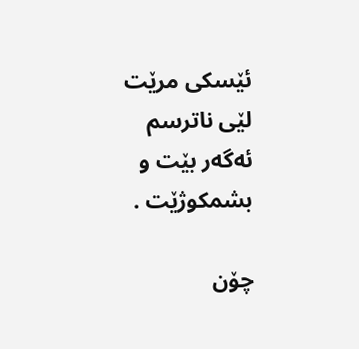ئێسكی‌ مرێت
لێی‌ ناترسم
ئه‌گه‌ر بێت و بشمكوژێت .

چۆن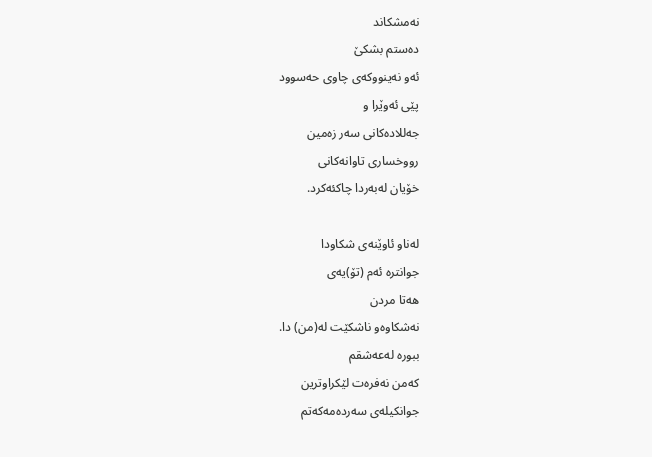نه‌مشكاند
ده‌ستم بشكێ
ئه‌و نه‌ینووكه‌ی‌ چاوی‌ حه‌سوود
پێی‌ ئه‌وێرا و
جه‌للاده‌كانی‌ سه‌ر زه‌مین
رووخساری‌ تاوانه‌كانی‌
خۆیان له‌به‌ردا چاكئه‌كرد.

له‌ناو ئاوێنه‌ی‌ شكاودا
جوانتره‌ ئه‌م (تۆ)یه‌ی‌
هه‌تا مردن
نه‌شكاوه‌و ناشكێت له‌(من) دا.
ببوره‌ له‌عه‌شقم
كه‌من نه‌فره‌ت لێكراوترین
جوانكیله‌ی‌ سه‌رده‌مه‌كه‌تم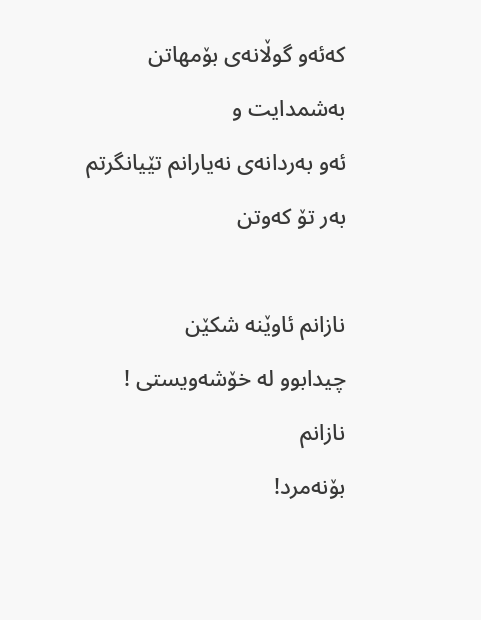كه‌ئه‌و گوڵانه‌ی‌ بۆمهاتن
به‌شمدایت و
ئه‌و به‌ردانه‌ی‌ نه‌یارانم تێیانگرتم
به‌ر تۆ كه‌وتن

نازانم ئاوێنه‌ شكێن
چیدابوو له‌ خۆشه‌ویستی‌ !
نازانم
بۆنه‌مرد!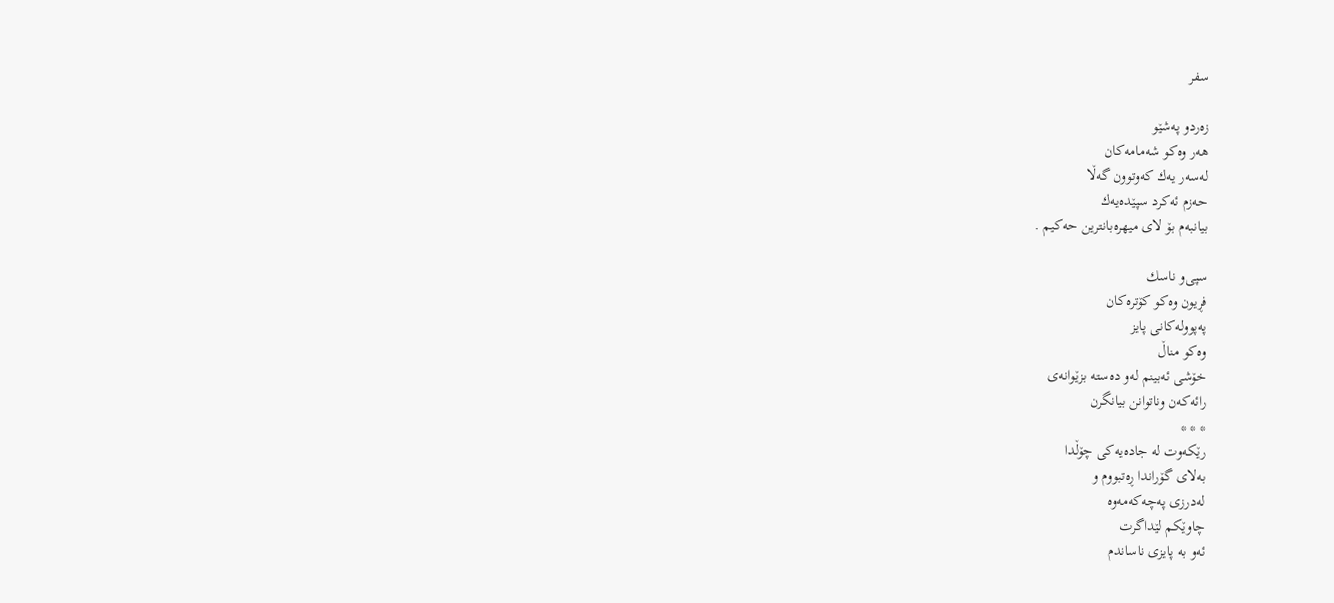سفر

زه‌ردو په‌شێو
هه‌ر وه‌كو شه‌مامه‌كان
له‌سه‌ر یه‌ك كه‌وتوون گه‌ڵا
حه‌زم ئه‌كرد سپێده‌یه‌ك
بیانبه‌م بۆ لای‌ میهره‌بانترین حه‌كیم .

سپی‌و ناسك
فڕیون وه‌كو كۆتره‌كان
په‌پووله‌كانی‌ پایز
وه‌كو مناڵ
خۆشی ئه‌بینم له‌و ده‌سته‌ بزێوانه‌ی‌
رائه‌كه‌ن وناتوانن بیانگرن
* * *
رێكه‌وت له‌ جاده‌یه‌كی‌ چۆڵدا
به‌لای‌ گۆراندا ڕه‌تبووم و
له‌درزی‌ په‌چه‌كه‌مه‌وه‌
چاوێكم لێداگرت
ئه‌و به‌ پایزی‌ ناساندم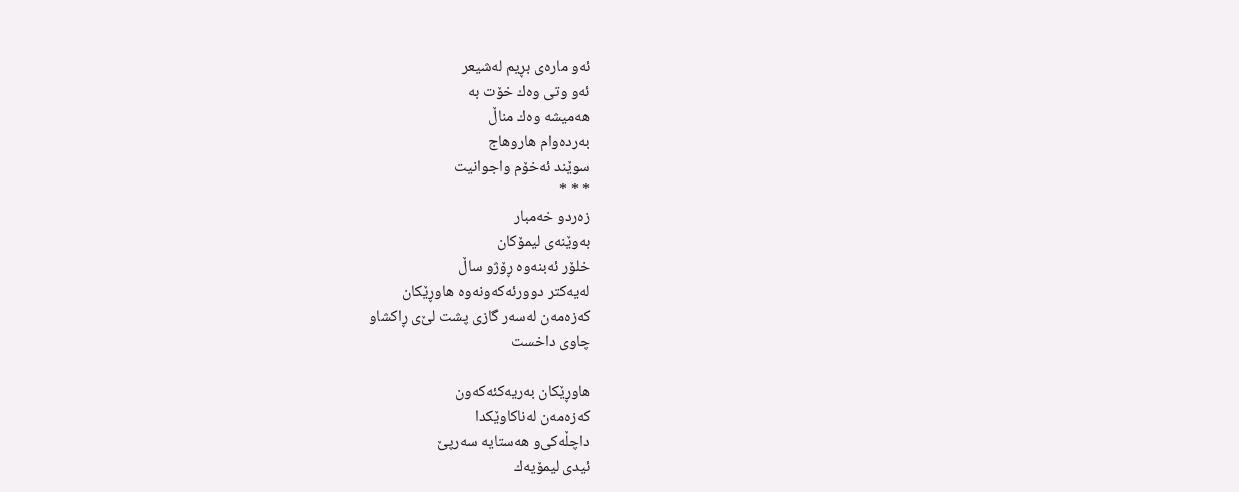ئه‌و ماره‌ی‌ بڕیم له‌شیعر
ئه‌و وتی‌ وه‌ك خۆت به‌
هه‌میشه‌ وه‌ك مناڵ
به‌رده‌وام هاروهاج
سوێند ئه‌خۆم واجوانیت
* * *
زه‌ردو خه‌مبار
به‌وێنه‌ی‌ لیمۆكان
خلۆر ئه‌بنه‌وه‌ ڕۆژو ساڵ
له‌یه‌كتر دوورئه‌كه‌ونه‌وه‌ هاوڕێكان
كه‌زه‌مه‌ن له‌سه‌ر گازی‌ پشت لێ‌ی‌ ڕاكشاو
چاوی‌ داخست

هاوڕێكان به‌ریه‌كئه‌كه‌ون
كه‌زه‌مه‌ن له‌ناكاوێكدا
داچڵه‌كی‌و هه‌ستایه‌ سه‌رپێ‌
ئیدی‌ لیمۆیه‌ك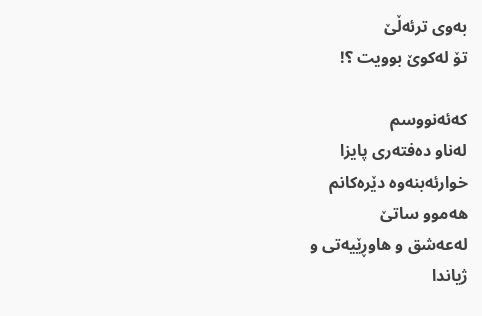به‌وی‌ ترئه‌ڵێ‌
تۆ له‌كوێ‌ بوویت ؟!

كه‌ئه‌نووسم
له‌ناو ده‌فته‌ری‌ پایزا
خوارئه‌بنه‌وه‌ دێره‌كانم
هه‌موو ساتێ‌
له‌عه‌شق و هاوڕێیه‌تی‌ و
ژیاندا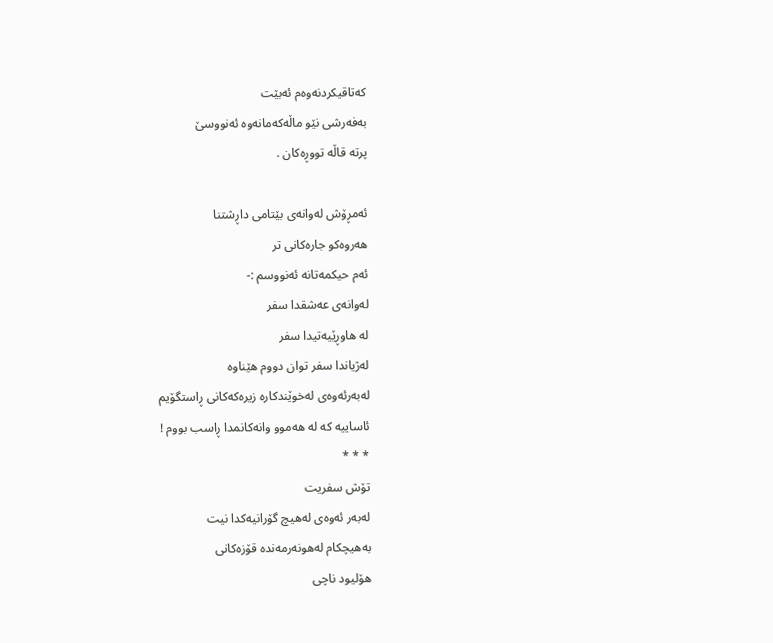كه‌تاقیكردنه‌وه‌م ئه‌بێت
به‌فه‌رشی‌ نێو ماڵه‌كه‌مانه‌وه‌ ئه‌نووسێ‌
پرته‌ قاڵه‌ تووڕه‌كان .

ئه‌مڕۆش له‌وانه‌ی‌ بێتامی‌ داڕشتنا
هه‌روه‌كو جاره‌كانی‌ تر
ئه‌م حیكمه‌تانه‌ ئه‌نووسم :-
له‌وانه‌ی‌ عه‌شقدا سفر
له‌ هاوڕێیه‌تیدا سفر
له‌ژیاندا سفر توان دووم هێناوه‌
له‌به‌رئه‌وه‌ی‌ له‌خوێندكاره‌ زیره‌كه‌كانی‌ ڕاستگۆیم
ئاساییه‌ كه‌ له‌ هه‌موو وانه‌كانمدا ڕاسب بووم !
* * *
تۆش سفریت
له‌به‌ر ئه‌وه‌ی‌ له‌هیچ گۆرانیه‌كدا نیت
به‌هیچكام له‌هونه‌رمه‌نده‌ قۆزه‌كانی‌
هۆلیود ناچی‌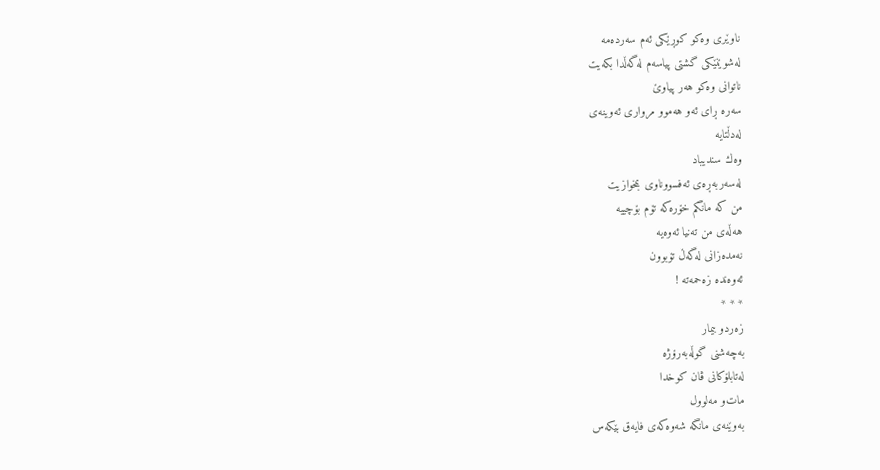ناوێری‌ وه‌كو كوڕێكی‌ ئه‌م سه‌رده‌مه‌
له‌شوێنێكی‌ گشتی‌ پیاسه‌م له‌گه‌ڵدا بكه‌یت
ناتوانی‌ وه‌كو هه‌ر پیاوێ‌
سه‌ره‌ ڕای‌ ئه‌و هه‌موو مرواری‌ ئه‌وینه‌ی‌
له‌دڵتایه‌
وه‌ك سندیباد
له‌سه‌ربه‌ڕه‌ی‌ ئه‌فسووناوی‌ بمخوازیت
من كه‌ مانگم خۆره‌كه‌ تۆم بۆچییه‌
هه‌ڵه‌ی‌ من ته‌نیا ئه‌وه‌یه‌
نه‌مده‌زانی‌ له‌گه‌ڵ‌ تۆبوون
ئه‌وه‌نده‌ زه‌حمه‌ته‌ !
* * *
زه‌ردو بیمار
به‌چه‌شنی‌ گوڵه‌به‌رۆژه‌
له‌تابلۆكانی‌ ڤان كوخدا
مات‌و مه‌لوول
به‌وێنه‌ی‌ مانگه‌ شه‌وه‌كه‌ی‌ فایه‌ق بێكه‌س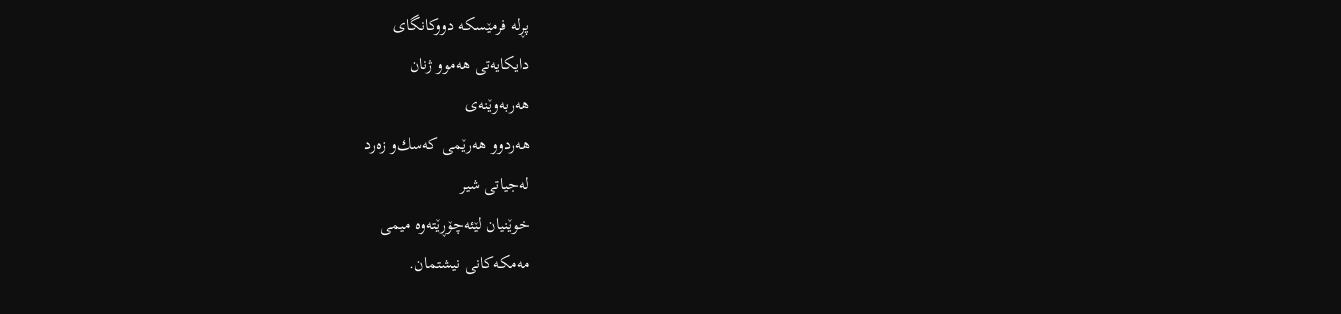پڕله‌ فرمێسكه‌ دووكانگای‌
دایكایه‌تی‌ هه‌موو ژنان
هه‌ربه‌وێنه‌ی‌
هه‌ردوو هه‌رێمی‌ كه‌سك‌و زه‌رد
له‌جیاتی‌ شیر
خوێنیان لێئه‌چۆڕێته‌وه‌ میمی‌
مه‌مكه‌كانی‌ نیشتمان.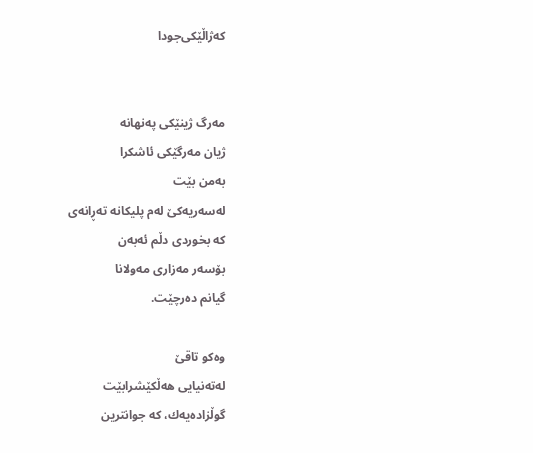كه‌ژاڵێكی‌جودا


مه‌رگ ژینێكی‌ په‌نهانه‌
ژیان مه‌رگێكی‌ ئاشكرا
به‌من بێت
له‌سه‌ریه‌كێ‌ له‌م پلیكانه‌ ته‌ڕانه‌ی‌
كه‌ بخوردی‌ دڵم ئه‌به‌ن
بۆسه‌ر مه‌زاری‌ مه‌ولانا
گیانم ده‌رچێت.

وه‌كو تاقێ‌
له‌ته‌نیایی‌ هه‌ڵكێشرابێت
گوڵزاده‌یه‌ك، كه‌ جوانترین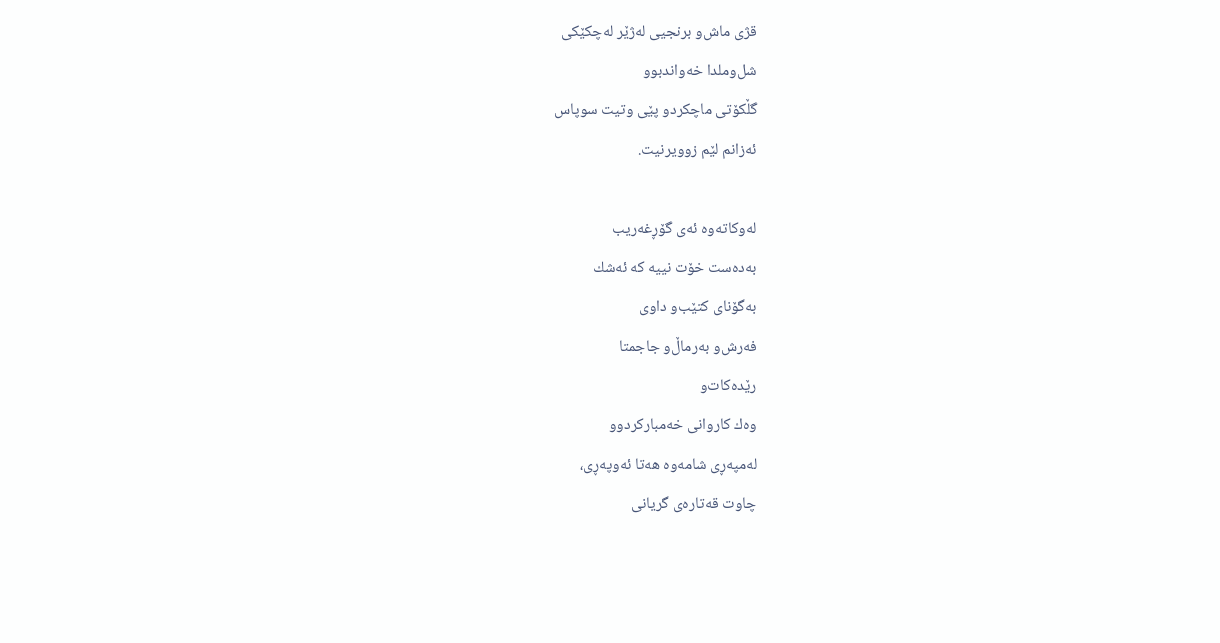قژی‌ ماش‌و برنجیی‌ له‌ژێر له‌چكێكی‌
شل‌وملدا خه‌واندبوو
گڵكۆتی‌ ماچكرد‌و پێی‌ وتیت سوپاس
ئه‌زانم لێم زوویرنیت.

له‌وكاته‌وه‌ ئه‌ی‌ گۆڕغه‌ریب
به‌ده‌ست خۆت نییه‌ كه‌ ئه‌شك
به‌گۆنای‌ كتێب‌و داوی‌
فه‌رش‌و به‌رماڵ‌‌و جاجمتا
رێده‌كات‌و
وه‌ك كاروانی‌ خه‌مباركردوو
له‌مپه‌ڕی‌ شامه‌وه‌ هه‌تا ئه‌وپه‌ڕی‌،
چاوت قه‌تاره‌ی‌ گریانی‌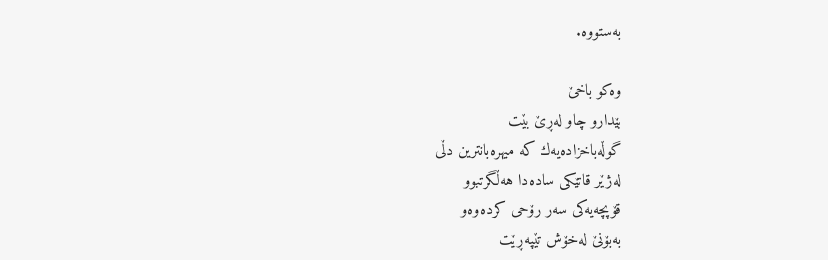به‌ستووه‌.

وه‌كو باخێ‌
بێدار‌و چاو له‌ڕێ‌ بێت
گوڵه‌باخزاده‌یه‌ك كه‌ میهره‌بانترین دڵی‌
له‌ژێر قاتێكی‌ ساده‌دا هه‌ڵگرتبوو
قۆپچه‌یه‌كی‌ سه‌ر رۆحی‌ كرده‌وه‌‌و
به‌بۆنێ‌ له‌خۆش تێپه‌ڕێت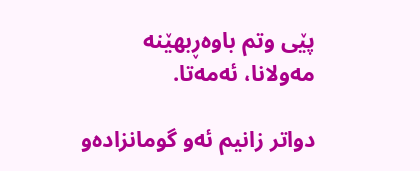پێی‌ وتم باوه‌ڕبهێنه‌
مه‌ولانا، ئه‌مه‌تا.

دواتر زانیم ئه‌و گومانزاده‌‌و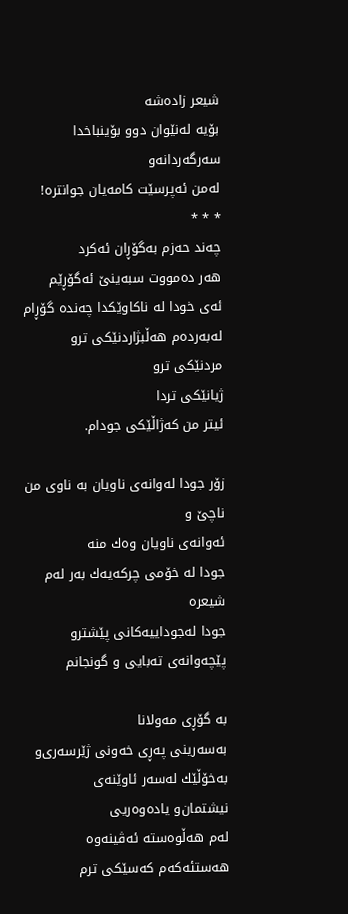شیعر زاده‌شه‌
بۆیه‌ له‌نێوان دوو بۆینباخدا
سه‌رگه‌ردانه‌‌و
له‌من ئه‌پرسێت كامه‌یان جوانتره‌!
* * *
چه‌ند حه‌زم به‌گۆڕان ئه‌كرد
هه‌ر ده‌مووت سبه‌ینێ‌ ئه‌گۆڕێم
ئه‌ی‌ خودا له‌ ناكاوێكدا چه‌نده‌ گۆڕام
له‌به‌رده‌م هه‌ڵبژاردنێكی‌ تر‌و
مردنێكی‌ ترو
ژیانێكی‌ تردا
ئیتر من كه‌ژاڵێكی‌ جودام.

زۆر جودا له‌وانه‌ی‌ ناویان به‌ ناوی‌ من ناچێ‌ و
ئه‌وانه‌ی‌ ناویان وه‌ك منه‌
جودا له‌ خۆمی‌ چركه‌یه‌ك به‌ر له‌م شیعره‌
جودا له‌جوداییه‌كانی‌ پێشترو
پێچه‌وانه‌ی‌ ته‌بایی‌ و گونجانم

به‌ گۆڕی‌ مه‌ولانا
به‌سه‌رینی‌ په‌ڕی‌ خه‌ونی‌ ژێرسه‌ری‌‌و
به‌خۆڵێك له‌سه‌ر ئاوێنه‌ی‌
نیشتمان‌و یاده‌وه‌ریی‌
له‌م هه‌ڵوه‌سته‌ ئه‌ڤینه‌وه‌
هه‌ستئه‌كه‌م كه‌سێكی‌ ترم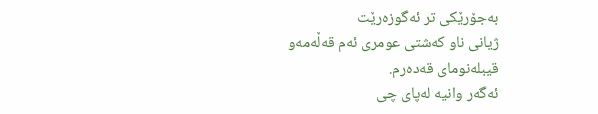به‌جۆرێكی‌ تر ئه‌گوزه‌رێت
ژیانی‌ ناو كه‌شتی‌ عومری‌ ئه‌م قه‌ڵه‌مه‌‌و
قیبله‌نومای‌ قه‌ده‌رم.
ئه‌گه‌ر وانیه‌ له‌پای‌ چی‌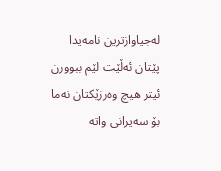له‌جیاوازترین نامه‌یدا
پێتان ئه‌ڵێت لێم ببوورن
ئیتر هیچ وه‌رزێكتان نه‌ما
بۆ سه‌یرانی‌ واته‌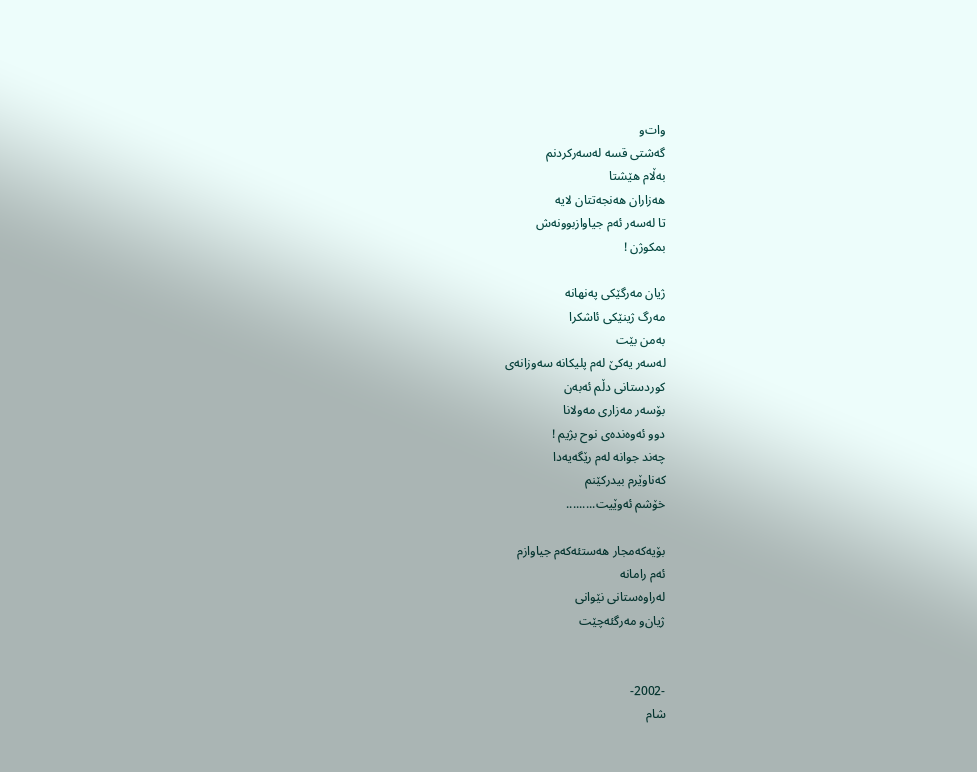وات‌و
گه‌شتی‌ قسه‌ له‌سه‌ركردنم
به‌ڵام هێشتا
هه‌زاران هه‌نجه‌تتان لایه‌
تا له‌سه‌ر ئه‌م جیاوازبوونه‌ش
بمكوژن !

ژیان مه‌رگێكی‌ په‌نهانه‌
مه‌رگ ژینێكی‌ ئاشكرا
به‌من بێت
له‌سه‌ر یه‌كێ‌ له‌م پلیكانه‌ سه‌وزانه‌ی‌
كوردستانی‌ دڵم ئه‌به‌ن
بۆسه‌ر مه‌زاری‌ مه‌ولانا
دوو ئه‌وه‌نده‌ی‌ نوح بژیم !
چه‌ند جوانه‌ له‌م رێگه‌یه‌دا
كه‌ناوێرم بیدركێنم
خۆشم ئه‌وێیت.........

بۆیه‌كه‌مجار هه‌ستئه‌كه‌م جیاوازم
ئه‌م رامانه‌
له‌راوه‌ستانی‌ نێوانی‌
ژیان‌و مه‌رگئه‌چێت


-2002-
شام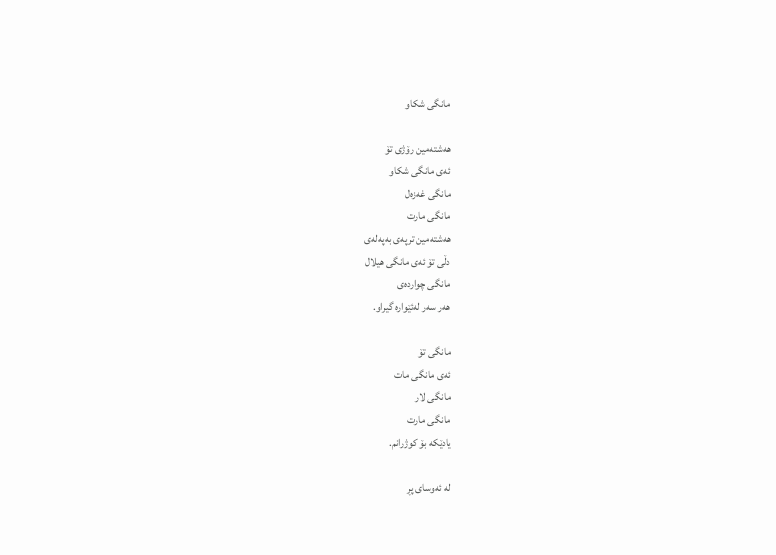مانگی‌ شكاو

هه‌شته‌مین رۆژی‌ تۆ
ئه‌ی‌ مانگی‌ شكاو
مانگی‌ غه‌زه‌ل
مانگی‌ مارت
هه‌شته‌مین ترپه‌ی‌ به‌په‌له‌ی‌
دڵی‌ تۆ ئه‌ی‌ مانگی‌ هیلال
مانگی‌ چوارده‌ی‌
هه‌ر سه‌ر له‌ئێواره‌ گیرا‌و.

مانگی‌ تۆ
ئه‌ی‌ مانگی‌ مات
مانگی‌ لار
مانگی‌ مارت
یادێكه‌ بۆ كوژرانم.

له‌ ئه‌وسای‌ پڕ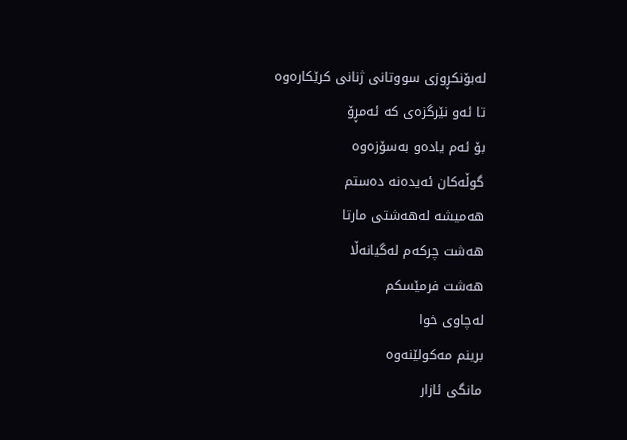له‌بۆنكڕوزی‌ سووتانی‌ ژنانی‌ كرێكاره‌وه‌
تا ئه‌و نێرگزه‌ی‌ كه‌ ئه‌مڕۆ
بۆ ئه‌م یاده‌‌و به‌سۆزه‌وه‌
گوڵه‌كان ئه‌یده‌نه‌ ده‌ستم
هه‌میشه‌ له‌هه‌شتی‌ مارتا
هه‌شت چركه‌م له‌گیانه‌ڵا
هه‌شت فرمێسكم
له‌چاوی‌ خوا
برینم مه‌كولێنه‌وه‌
مانگی‌ ئازار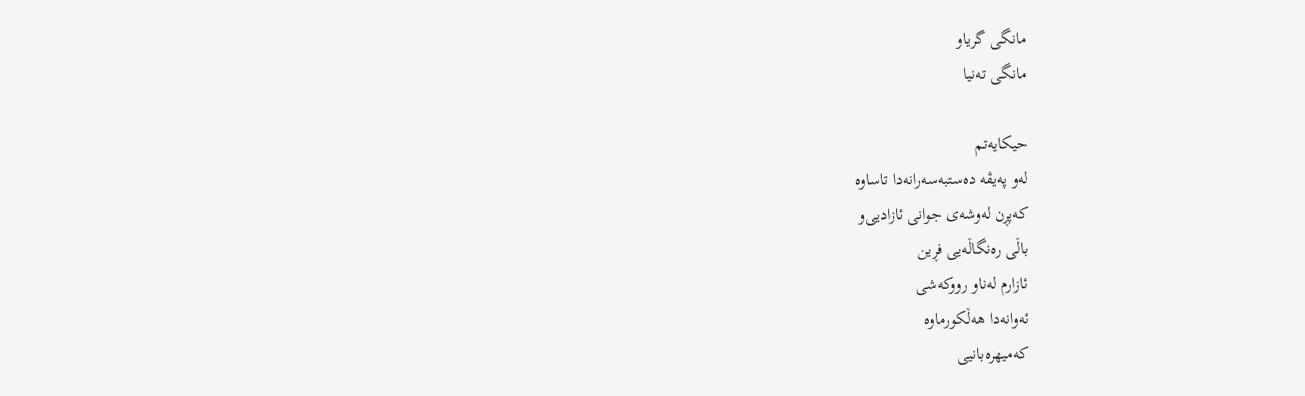مانگی‌ گریاو
مانگی‌ ته‌نیا

حیكایه‌تم
له‌و په‌یڤه‌ ده‌ستبه‌سه‌رانه‌دا تاساوه‌
كه‌پڕن له‌وشه‌ی‌ جوانی‌ ئازادیی‌‌و
باڵی‌ ره‌نگاڵه‌یی‌ فڕین
ئازارم له‌ناو رووكه‌شی‌
ئه‌وانه‌دا هه‌ڵكورماوه‌
كه‌میهره‌بانیی‌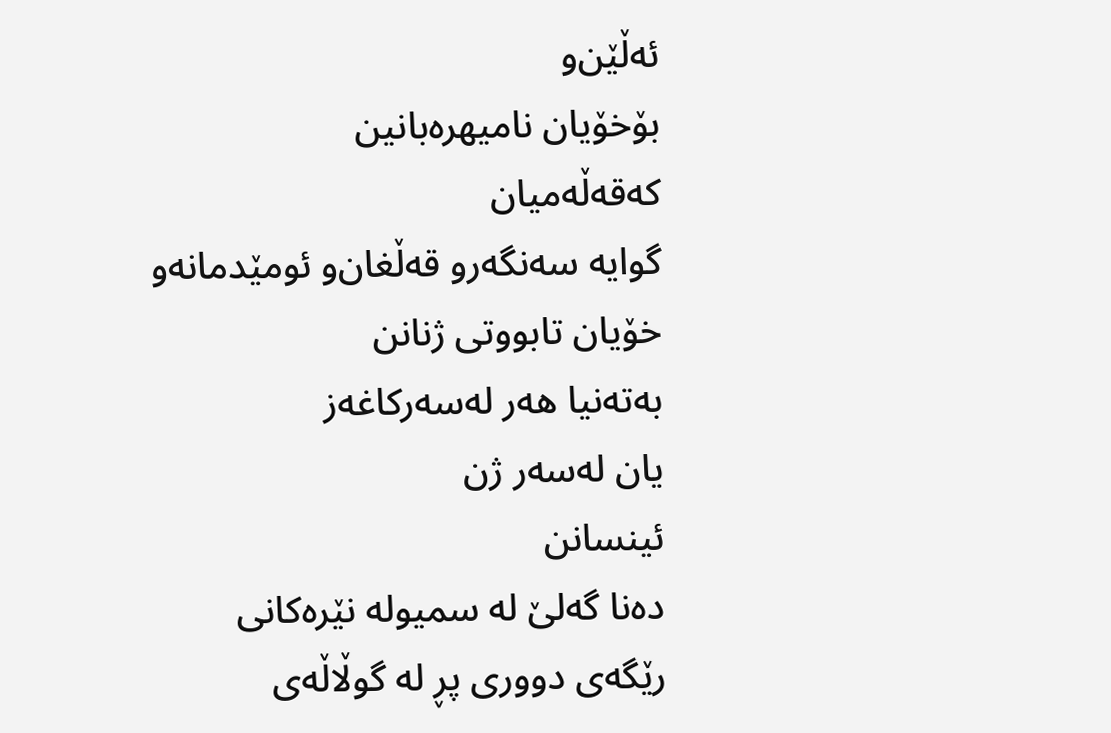ئه‌ڵێن‌و
بۆخۆیان نامیهره‌بانین
كه‌قه‌ڵه‌میان
گوایه‌ سه‌نگه‌ر‌و قه‌ڵغان‌و ئومێدمانه‌‌و
خۆیان تابووتی‌ ژنانن
به‌ته‌نیا هه‌ر له‌سه‌ركاغه‌ز
یان له‌سه‌ر ژن
ئینسانن
ده‌نا گه‌لێ‌ له‌ سمیوله‌ نێره‌كانی‌
رێگه‌ی‌ دووری‌ پڕ له‌ گوڵاڵه‌ی‌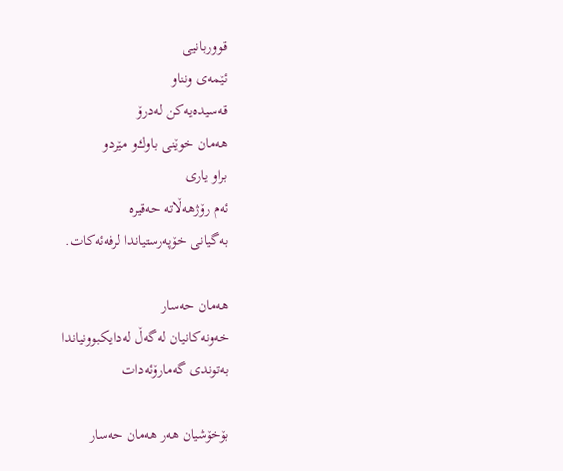قووربانیی‌
ئێمه‌ی‌ وننا‌و
قه‌سیده‌یه‌كن له‌درۆ
هه‌مان خوێنی‌ باوك‌و مێرد‌و
برا‌و یاری‌
ئه‌م رۆژهه‌ڵاته‌ حه‌قیره‌
به‌گیانی‌ خۆپه‌رستیاندا لرفه‌ئه‌كات.

هه‌مان حه‌سار
خه‌ونه‌كانیان له‌گه‌ڵ‌ له‌دایكبوونیاندا
به‌توندی‌ گه‌مارۆئه‌دات

بۆخۆشیان هه‌ر هه‌مان حه‌سار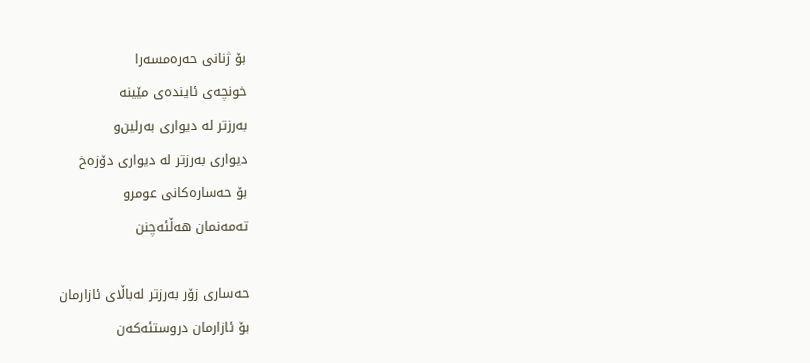بۆ ژنانی‌ حه‌ره‌مسه‌را
خونچه‌ی‌ ئاینده‌ی‌ مێینه‌
به‌رزتر له‌ دیواری‌ به‌رلین‌و
دیواری‌ به‌رزتر له‌ دیواری‌ دۆزه‌خ
بۆ حه‌ساره‌كانی‌ عومر‌و
ته‌مه‌نمان هه‌ڵئه‌چنن

حه‌ساری‌ زۆر به‌رزتر له‌باڵای‌ ئازارمان
بۆ ئازارمان دروستئه‌كه‌ن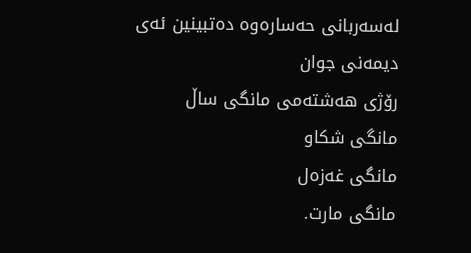له‌سه‌ربانی‌ حه‌ساره‌وه‌ ده‌تبینین ئه‌ی‌ دیمه‌نی‌ جوان
رۆژی‌ هه‌شته‌می‌ مانگی‌ ساڵ‌
مانگی‌ شكاو
مانگی‌ غه‌زه‌ل
مانگی‌ مارت.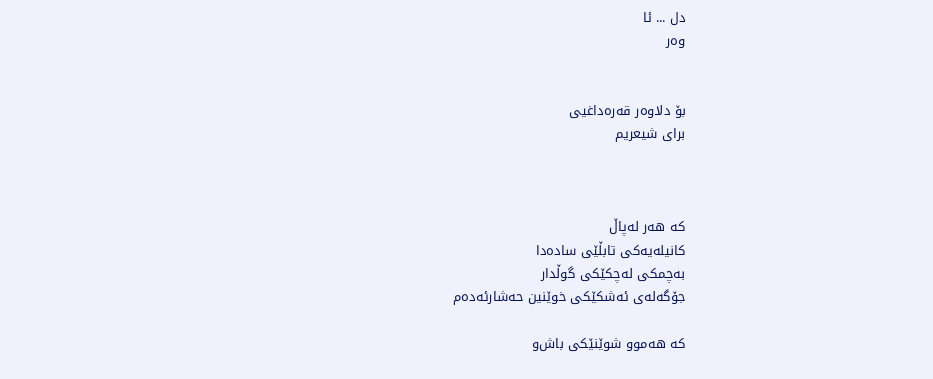دل ... ئا
وه‌ر


بۆ دلاوه‌ر قه‌ره‌داغیی‌
برای‌ شیعریم



كه‌ هه‌ر له‌پاڵ‌
كانیله‌یه‌كی‌ تابڵێی‌ ساده‌دا
به‌چمكی‌ له‌چكێكی‌ گوڵدار
جۆگه‌له‌ی‌ ئه‌شكێكی‌ خوێنین حه‌شارئه‌ده‌م

كه‌ هه‌موو شوێنێكی‌ باش‌و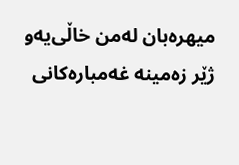میهره‌بان له‌من خاڵی‌یه‌و
ژێر زه‌مینه‌ غه‌مباره‌كانی‌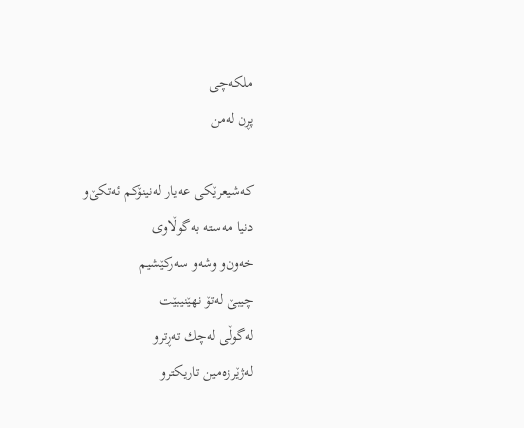ملكه‌چی‌
پڕن له‌من

كه‌شیعرێكی‌ عه‌یار له‌نینۆكم ئه‌تكێ‌‌و
دنیا مه‌سته‌ به‌گوڵاوی‌
خه‌ون‌و وشه‌‌و سه‌ركێشیم
چیبێ‌ له‌تۆ نهێنیبێت
له‌گوڵی‌ له‌چك ته‌ڕتر‌و
له‌ژێرزه‌مین تاریكتر‌و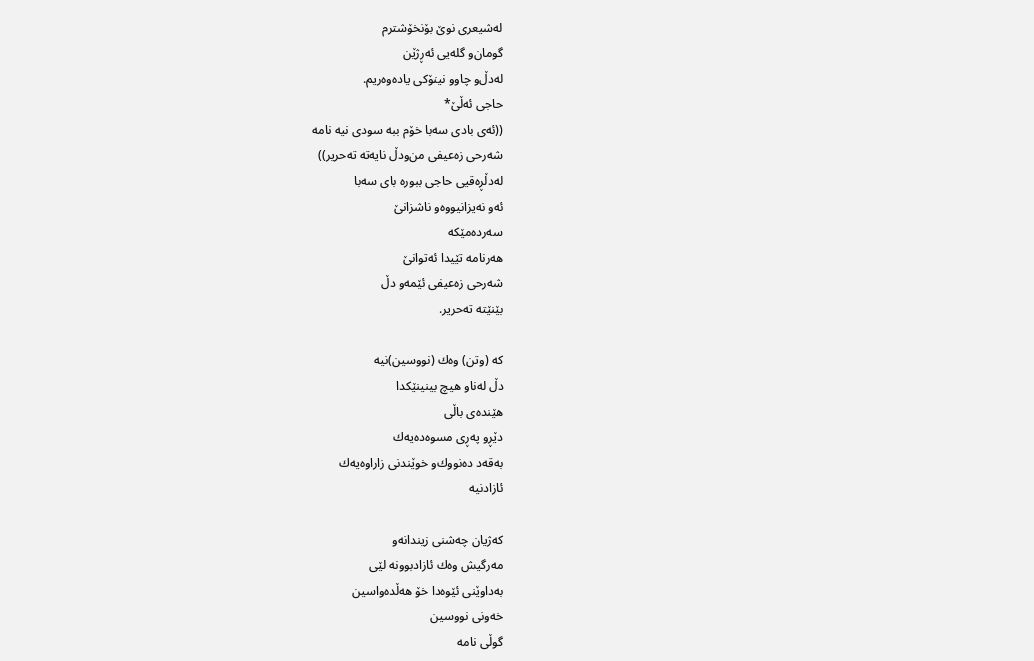له‌شیعری‌ نوێ‌ بۆنخۆشترم
گومان‌و گله‌یی‌ ئه‌ڕژێن
له‌دڵ‌‌و چاو‌و نینۆكی‌ یاده‌وه‌ریم.
حاجی‌ ئه‌ڵێ‌*
((ئه‌ی‌ بادی‌ سه‌با خۆم ببه‌ سودی‌ نیه‌ نامه‌
شه‌رحی‌ زه‌عیفی‌ من‌ودڵ‌ نایه‌ته‌ ته‌حریر))
له‌دڵڕه‌قیی‌ حاجی‌ ببوره‌ بای‌ سه‌با
ئه‌و نه‌یزانیووه‌‌و ناشزانێ‌
سه‌رده‌مێكه‌
هه‌رنامه‌ تێیدا ئه‌توانێ‌
شه‌رحی‌ زه‌عیفی‌ ئێمه‌‌و دڵ‌
بێنێته‌ ته‌حریر.

كه‌ (وتن) وه‌ك (نووسین)نیه‌
دڵ‌ له‌نا‌و هیچ بینینێكدا
هێنده‌ی‌ باڵی‌
دێڕو په‌ڕی‌ مسوه‌ده‌یه‌ك
به‌قه‌د ده‌نووك‌و خوێندنی‌ زاراوه‌یه‌ك
ئازادنیه‌

كه‌ژیان چه‌شنی‌ زیندانه‌و
مه‌رگیش وه‌ك ئازادبوونه‌ لێی‌
به‌داوێنی‌ ئێوه‌دا خۆ هه‌ڵده‌واسین
خه‌ونی‌ نووسین
گوڵی‌ نامه‌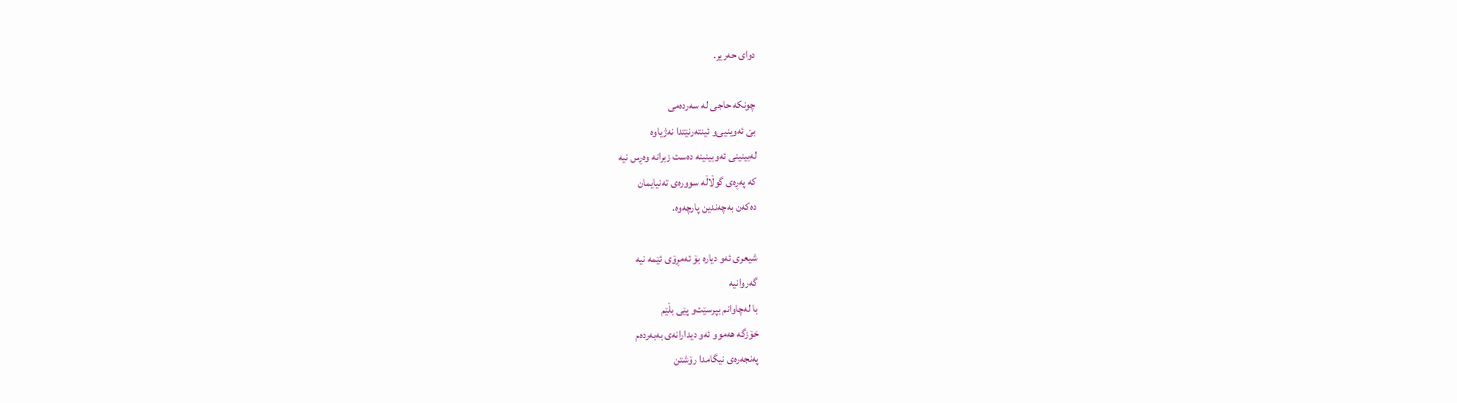دوای‌ حه‌ریر.

چونكه‌ حاجی‌ له‌ سه‌رده‌می‌
بێ‌ ئه‌وینیی‌و ئینته‌رنێتدا نه‌ژیاوه‌
له‌بینینی‌ ئه‌وبینینه‌ ده‌ست زبرانه‌ وه‌ڕس نیه‌
كه‌ په‌ڕه‌ی‌ گوڵاڵه‌ سووره‌ی‌ ته‌نیایمان
ده‌كه‌ن به‌چه‌ندین پارچه‌وه‌.

شیعری‌ ئه‌و دیاره‌ بۆ ئه‌مڕۆی‌ ئێمه‌ نیه‌
گه‌روانیه‌
با له‌چاوانم بپرسێت‌و پێی‌ بڵێم
خۆزگه‌ هه‌موو ئه‌و دیدارانه‌ی‌ به‌به‌رده‌م
په‌نجه‌ره‌ی‌ نیگامدا رۆشتن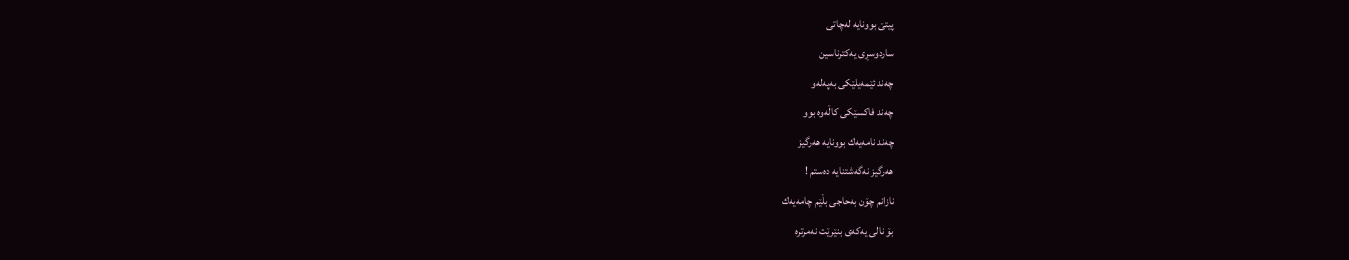پیتێ‌ بوونایه‌ له‌چاتی‌
ساردوسڕی‌ یه‌كترناسین
چه‌ند ئێمه‌یلێكی‌ به‌په‌له‌‌و
چه‌ند فاكسێكی‌ كاڵه‌وه‌ بوو
چه‌ند نامه‌یه‌ك بوونایه‌ هه‌رگیز
هه‌رگیز نه‌گه‌شتنایه‌ ده‌ستم !
نازانم چۆن به‌حاجی‌ بڵێم چامه‌یه‌ك
بۆ نالی‌ یه‌كه‌ی‌ بنێرێت نه‌مرتره‌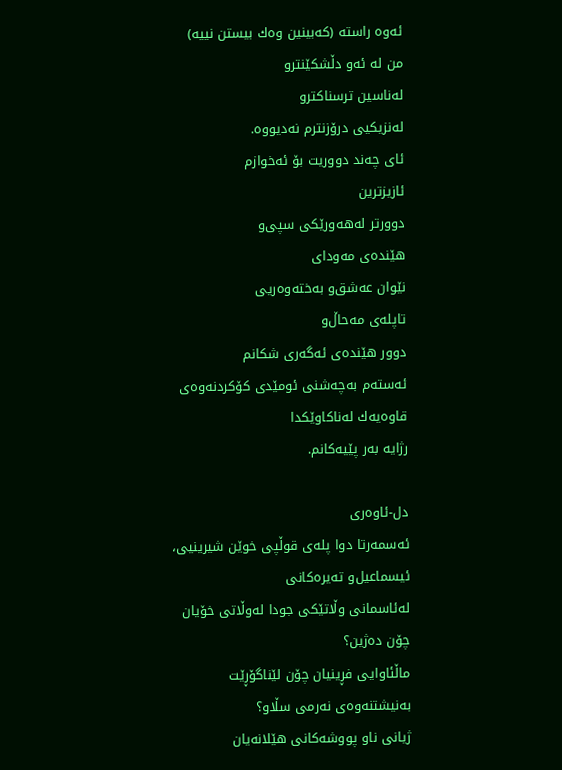ئه‌وه‌ راسته‌ (كه‌بینین وه‌ك بیستن نییه‌)
من له‌ ئه‌و دڵشكێنتر‌و
له‌ناسین ترسناكتر‌و
له‌نزیكیی‌ درۆزنترم نه‌دیووه‌.
ئای‌ چه‌ند دووریت بۆ ئه‌خوازم
ئازیزترین
دوورتر له‌هه‌ورێكی‌ سپی‌‌و
هێنده‌ی‌ مه‌ودای‌
نێوان عه‌شق‌و به‌خته‌وه‌ریی‌
تاپله‌ی‌ مه‌حاڵ‌‌و
دوور هێنده‌ی‌ ئه‌گه‌ری‌ شكانم
ئه‌سته‌م به‌چه‌شنی‌ ئومێدی‌ كۆكردنه‌وه‌ی‌
قاوه‌یه‌ك له‌ناكاوێكدا
رژایه‌ به‌ر پێیه‌كانم.

دل-ئاوه‌ری‌
ئه‌سمه‌رتا دوا پله‌ی‌ قوڵپی‌ خوێن شیرینیی‌،
ئیسماعیل‌و ته‌یره‌كانی‌
له‌ئاسمانی‌ وڵاتێكی‌ جودا له‌وڵاتی‌ خۆیان
چۆن ده‌ژین؟
ماڵئاوایی‌ فڕینیان چۆن لێناگۆڕێت
به‌نیشتنه‌وه‌ی‌ نه‌رمی‌ سڵاو؟
ژیانی‌ ناو پووشه‌كانی‌ هێلانه‌یان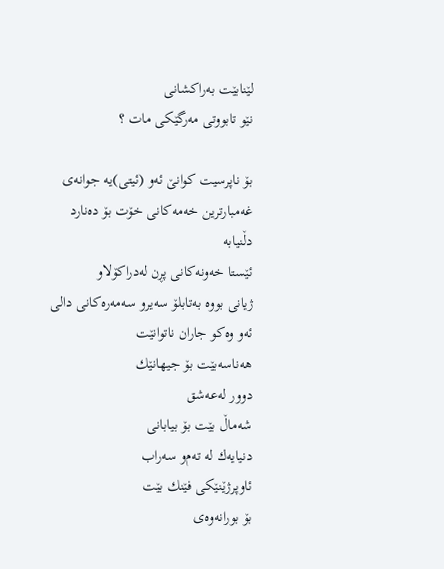لێنابێت به‌راكشانی‌
نێو تابووتی‌ مه‌رگێكی‌ مات ؟

بۆ ناپرسیت كوانێ‌ ئه‌و (ئیتی‌)یه‌ جوانه‌ی‌
غه‌مبارترین خه‌مه‌كانی‌ خۆت بۆ ده‌نارد
دڵنیابه‌
ئێستا خه‌ونه‌كانی‌ پڕن له‌دراكۆلا‌و
ژیانی‌ بووه‌ به‌تابلۆ سه‌یر‌و سه‌مه‌ره‌كانی‌ دالی‌
ئه‌و وه‌كو جاران ناتوانێت
هه‌ناسه‌بێت بۆ جیهانێك
دوور له‌عه‌شق
شه‌ماڵ‌ بێت بۆ بیابانی‌
دنیایه‌ك له‌ ته‌م‌و سه‌راب
ئاوپرژێنێكی‌ فێنك بێت
بۆ بورانه‌وه‌ی‌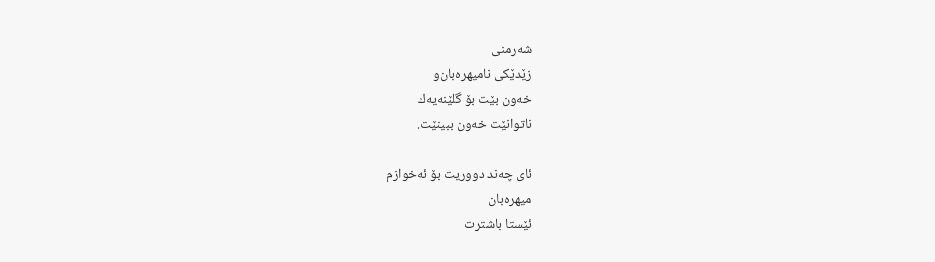شه‌رمنی‌
زێدێكی‌ نامیهره‌بان‌و
خه‌ون بێت بۆ گلێنه‌یه‌ك
ناتوانێت خه‌ون ببینێت.

ئای‌ چه‌ند دووریت بۆ ئه‌خوازم
میهره‌بان
ئێستا باشترت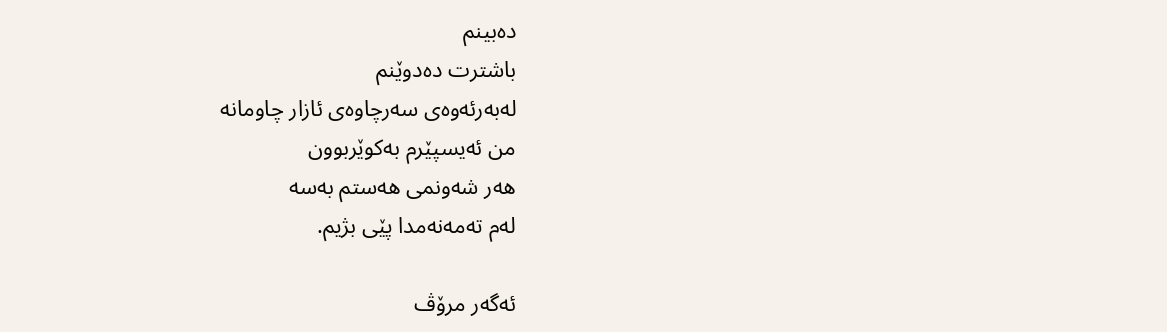ده‌بینم
باشترت ده‌دوێنم
له‌به‌رئه‌وه‌ی‌ سه‌رچاوه‌ی‌ ئازار چاومانه‌
من ئه‌یسپێرم به‌كوێربوون
هه‌ر شه‌ونمی‌ هه‌ستم به‌سه‌
له‌م ته‌مه‌نه‌مدا پێی‌ بژیم.

ئه‌گه‌ر مرۆڤ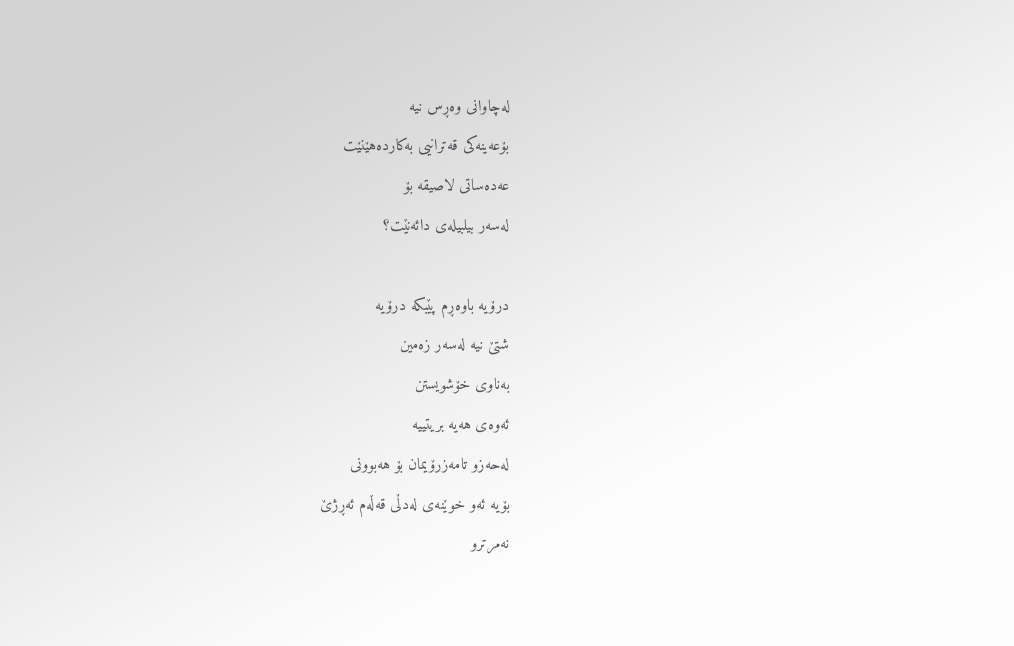له‌چاوانی‌ وه‌ڕس نیه‌
بۆعه‌ینه‌كی‌ قه‌ترانیی‌ به‌كارده‌هێنێت
عه‌ده‌ساتی‌ لاصیقه‌ بۆ
له‌سه‌ر بیلبیله‌ی‌ دائه‌نێت؟

درۆیه‌ باوه‌ڕم پێبكه‌ درۆیه‌
شتێ‌ نیه‌ له‌سه‌ر زه‌مین
به‌ناوی‌ خۆشویستن
ئه‌وه‌ی‌ هه‌یه‌ بریتییه‌
له‌حه‌زو تامه‌زرۆیمان بۆ هه‌بوونی‌
بۆیه‌ ئه‌و خوێنه‌ی‌ له‌دڵی‌ قه‌ڵه‌م ئه‌ڕژێ‌
نه‌مرتر‌و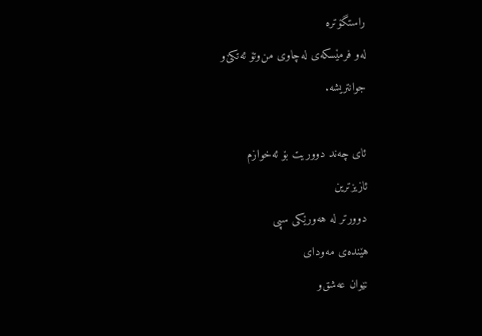راستگۆتره‌
له‌و فرمێسكه‌ی‌ له‌چاوی‌ من‌وتۆ ئه‌تكێ‌‌و
جوانتریشه‌.

ئای‌ چه‌ند دووریت بۆ ئه‌خوازم
ئازیزترین
دوورتر له‌ هه‌ورێكی‌ سپی‌
هێنده‌ی‌ مه‌ودای‌
نێوان عه‌شق‌و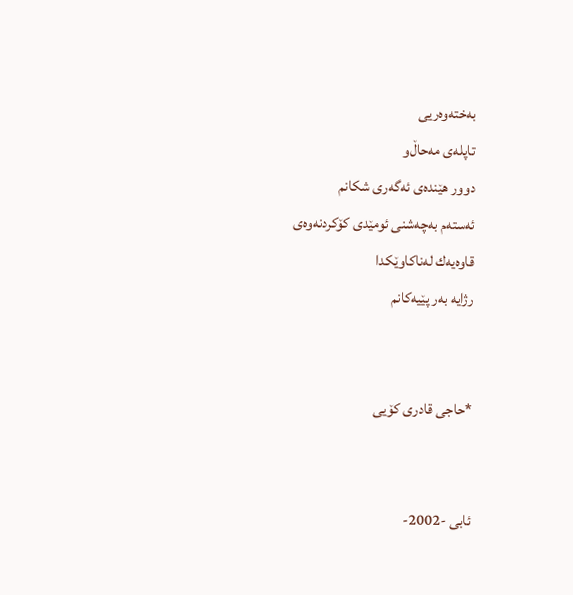به‌خته‌وه‌ریی‌
تاپله‌ی‌ مه‌حاڵ‌‌و
دوور هێنده‌ی‌ ئه‌گه‌ری‌ شكانم
ئه‌سته‌م به‌چه‌شنی‌ ئومێدی‌ كۆكردنه‌وه‌ی‌
قاوه‌یه‌ك له‌ناكاوێكدا
رژایه‌ به‌ر پێیه‌كانم


*حاجی‌ قادری‌ كۆیی‌


ئابی‌ -2002-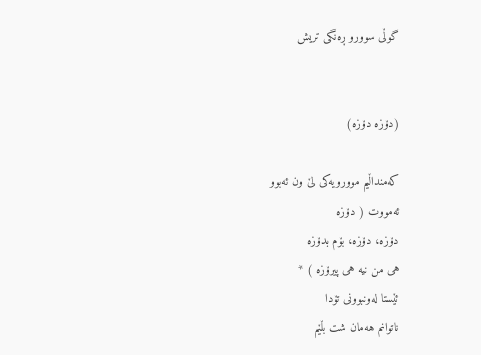گوڵی‌ سوورو ڕه‌نگی‌ تریش


(دۆزه‌ دۆزه‌)

كه‌منداڵیم موورویه‌كی‌ لێ ون ئه‌بوو
ئه‌مووت ( دۆزه‌
دۆزه‌، دۆزه‌، بۆم بدۆزه‌
هی‌ من نیه‌ هی‌ پیرۆزه‌ ) *
ئێستا له‌ونبوونی‌ تۆدا
ناتوانم هه‌مان شت بڵێم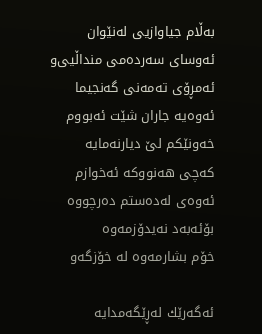به‌ڵام جیاوازیی‌ له‌نێوان
ئه‌وسای‌ سه‌رده‌می‌ منداڵیی‌‌و
ئه‌مڕۆی‌ ته‌مه‌نی‌ گه‌نجیما
ئه‌وه‌یه‌ جاران شێت ئه‌بووم
خه‌ونێكم لێ‌ دیارنه‌مایه‌
كه‌چی‌ هه‌نووكه‌ ئه‌خوازم
ئه‌وه‌ی‌ له‌ده‌ستم ده‌رچووه‌
بۆئه‌به‌د نه‌یدۆزمه‌وه‌
خۆم بشارمه‌وه‌ له‌ خۆزگه‌‌و

ئه‌گه‌رێك له‌ڕێگه‌مدایه‌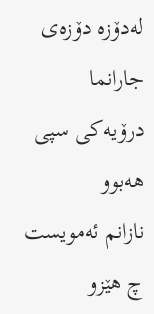له‌دۆزه‌ دۆزه‌ی‌ جارانما
درۆیه‌كی‌ سپی‌ هه‌بوو
نازانم ئه‌مویست چ هێز‌و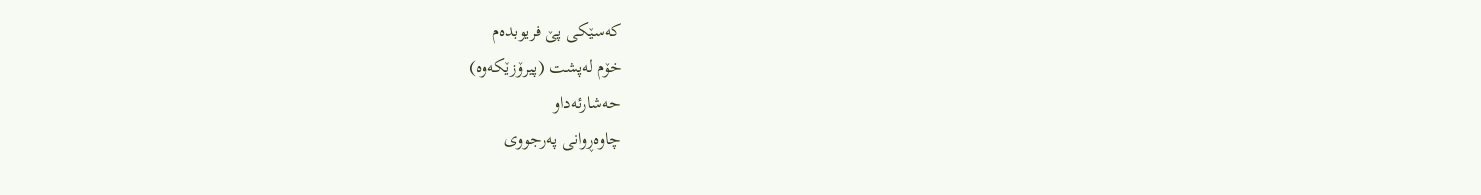كه‌سێكی‌ پێ‌ فریوبده‌م
خۆم له‌پشت (پیرۆزێكه‌وه‌)
حه‌شارئه‌دا‌و
چاوه‌ڕوانی‌ په‌رجووی‌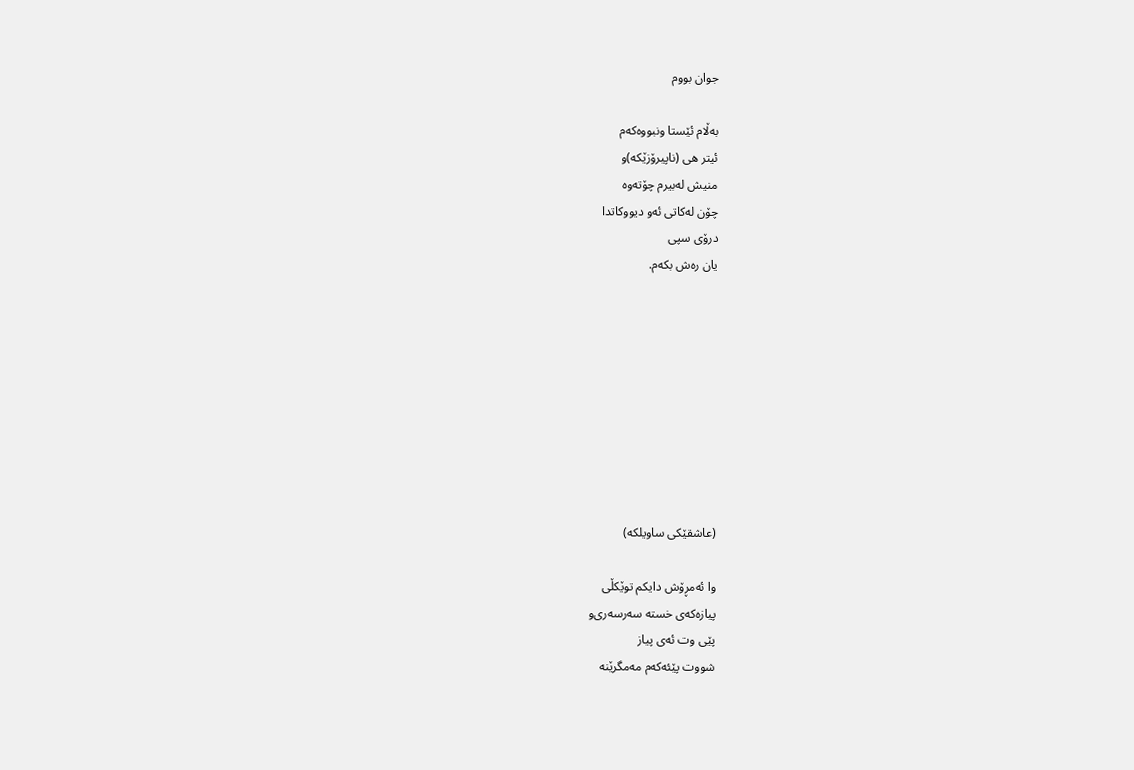جوان بووم

به‌ڵام ئێستا ونبووه‌كه‌م
ئیتر هی‌ (ناپیرۆزێكه‌)و
منیش له‌بیرم چۆته‌وه‌
چۆن له‌كاتی‌ ئه‌و دیووكاتدا
درۆی‌ سپی‌
یان ره‌ش بكه‌م.









(عاشقێكی‌ ساویلكه‌)

وا ئه‌مڕۆش دایكم توێكڵی‌
پیازه‌كه‌ی‌ خسته‌ سه‌رسه‌ری‌‌و
پێی‌ وت ئه‌ی‌ پیاز
شووت پێئه‌كه‌م مه‌مگرێنه‌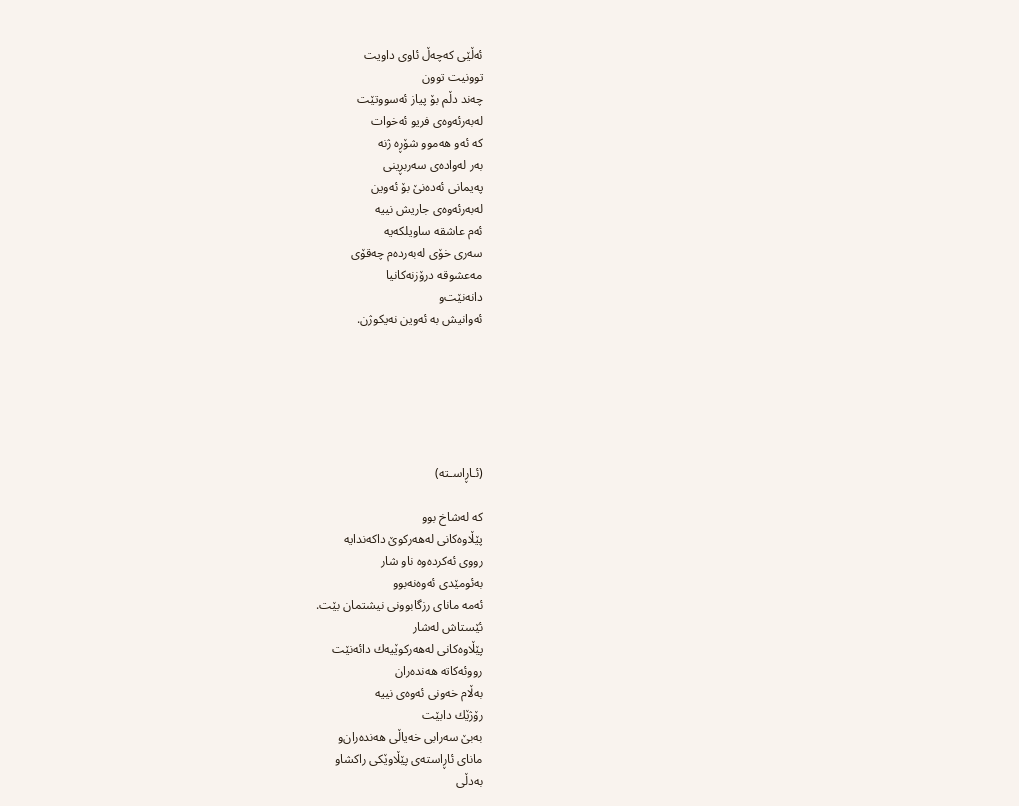ئه‌ڵێی‌ كه‌چه‌ڵ‌ ئاوی‌ داویت
توونیت توون
چه‌ند دڵم بۆ پیاز ئه‌سووتێت
له‌به‌رئه‌وه‌ی‌ فریو ئه‌خوات
كه‌ ئه‌و هه‌موو شۆڕه‌ ژنه‌
به‌ر له‌واده‌ی‌ سه‌ربڕینی‌
په‌یمانی‌ ئه‌ده‌نێ‌ بۆ ئه‌وین
له‌به‌رئه‌وه‌ی‌ جاریش نییه‌
ئه‌م عاشقه‌ ساویلكه‌یه‌
سه‌ری‌ خۆی‌ له‌به‌رده‌م چه‌قۆی‌
مه‌عشوقه‌ درۆزنه‌كانیا
دانه‌نێت‌و
ئه‌وانیش به‌ ئه‌وین نه‌یكوژن.






(ئـاڕاسـته‌)

كه‌ له‌شاخ بوو
پێڵاوه‌كانی‌ له‌هه‌ركوێ‌ داكه‌ندایه‌
رووی‌ ئه‌كرده‌وه‌ ناو شار
به‌ئومێدی‌ ئه‌وه‌نه‌بوو
ئه‌مه‌ مانای‌ رزگابوونی‌ نیشتمان بێت.
ئێستاش له‌شار
پێڵاوه‌كانی‌ له‌هه‌ركوێیه‌ك دائه‌نێت
رووئه‌كاته‌ هه‌نده‌ران
به‌ڵام خه‌ونی‌ ئه‌وه‌ی‌ نییه‌
رۆژێك دابێت
به‌بێ‌ سه‌رابی‌ خه‌یاڵی‌ هه‌نده‌ران‌و
مانای‌ ئاڕاسته‌ی‌ پێڵاوێكی‌ راكشا‌و
به‌دڵی‌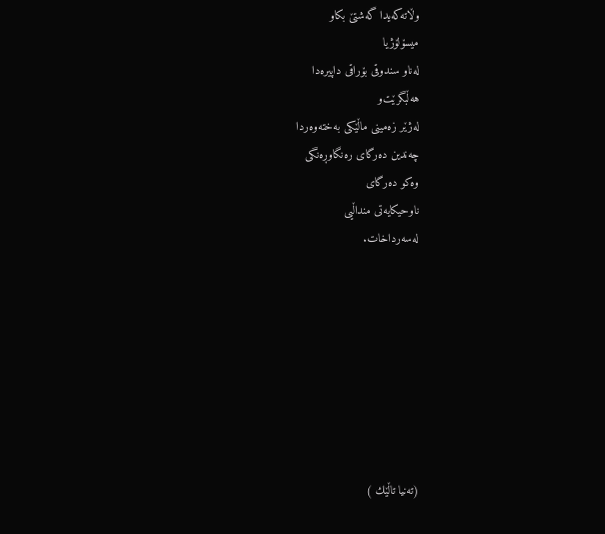وڵاته‌كه‌یدا گه‌شتێ‌ بكا‌و
میسۆلۆژیا
له‌ناو سندوقی‌ بۆراقی‌ داپیره‌دا
هه‌ڵبگرێت‌و
له‌ژێر زه‌مینی‌ ماڵێكی‌ به‌خته‌وه‌ردا
چه‌ندین ده‌رگای‌ ره‌نگاوڕه‌نگی‌
وه‌كو ده‌رگای‌
ناوحیكایه‌تی‌ منداڵیی‌
له‌سه‌رداخات.








(ته‌نیا تاڵێك )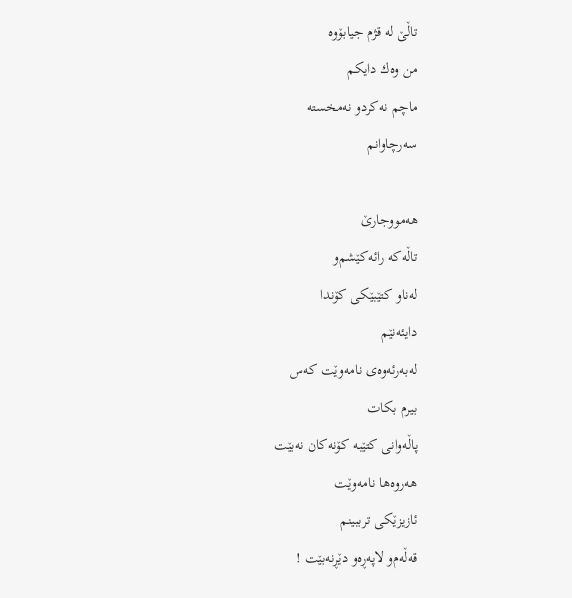تاڵێ‌ له‌ قژم جیابۆوه‌
من وه‌ك دایكم
ماچم نه‌كرد‌و نه‌مخسته‌
سه‌رچاوانم

هه‌مووجارێ‌
تاڵه‌كه‌ رائه‌كێشم‌و
له‌نا‌و كتێبێكی‌ كۆندا
دایئه‌نێم
له‌به‌رئه‌وه‌ی‌ نامه‌وێت كه‌س
بیرم بكات
پاڵه‌وانی‌ كتێبه‌ كۆنه‌كان نه‌بێت
هه‌روه‌ها نامه‌وێت
ئازیزێكی‌ ترببینم
قه‌ڵه‌م‌و لاپه‌ڕه‌‌و دێڕنه‌بێت !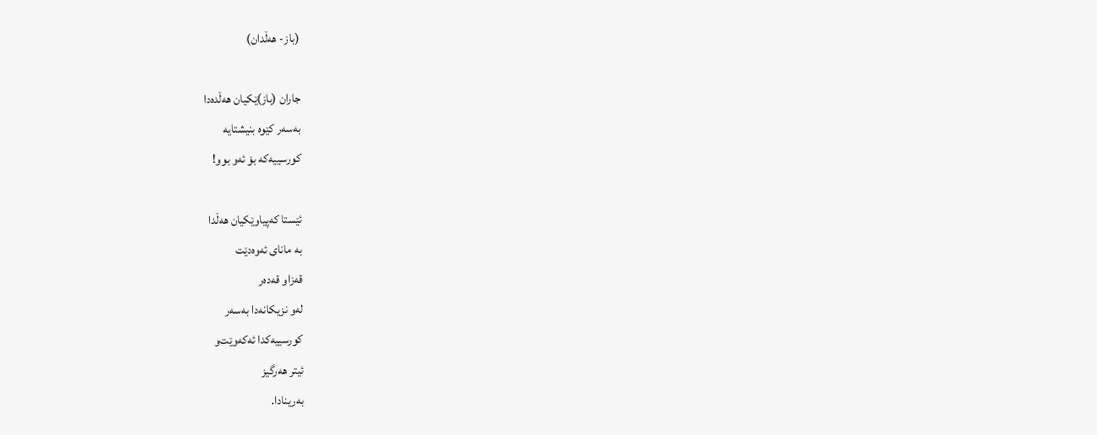(باز- هه‌ڵدان)

جاران (باز)ێكیان هه‌ڵده‌دا
به‌سه‌ر كێوه‌ بنیشتایه‌
كورسییه‌كه‌ بۆ ئه‌و بوو!

ئێستا كه‌پیاوێكیان هه‌ڵدا
به‌ مانای‌ ئه‌وه‌دێت
قه‌زا‌و قه‌ده‌ر
له‌و نزیكانه‌دا به‌سه‌ر
كورسییه‌كدا ئه‌كه‌وێت‌و
ئیتر هه‌رگیز
به‌رینادا.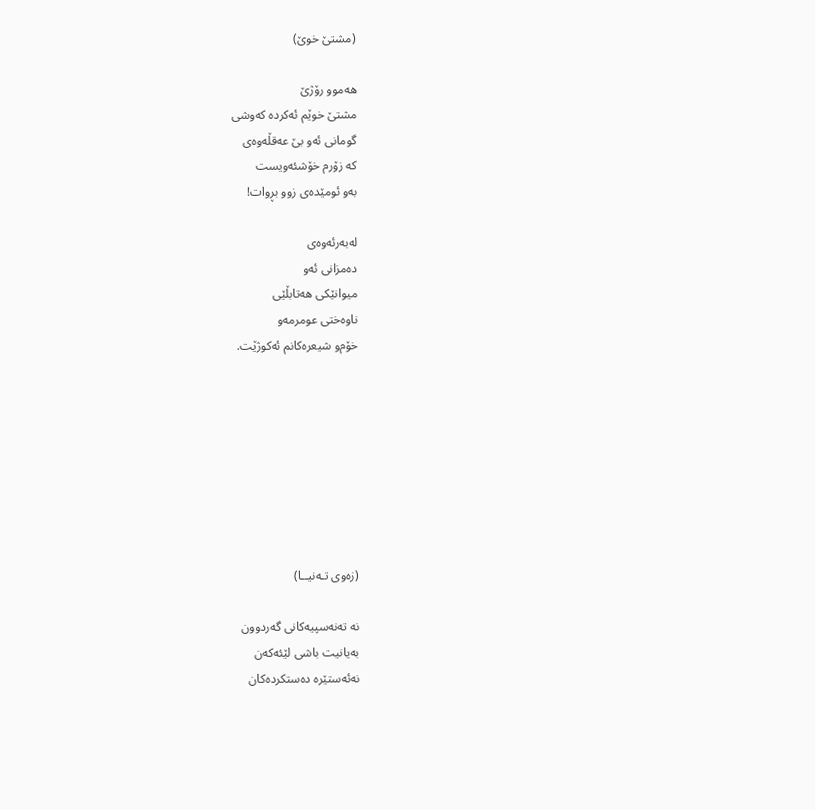(مشتێ‌ خوێ‌)

هه‌موو رۆژێ‌
مشتێ‌ خوێم ئه‌كرده‌ كه‌وشی‌
گومانی‌ ئه‌و بێ‌ عه‌قڵه‌وه‌ی‌
كه‌ زۆرم خۆشئه‌ویست
به‌و ئومێده‌ی‌ زوو بڕوات!

له‌به‌رئه‌وه‌ی‌
ده‌مزانی‌ ئه‌و
میوانێكی‌ هه‌تابڵێی‌
ناوه‌ختی‌ عومرمه‌‌و
خۆم‌و شیعره‌كانم ئه‌كوژێت.








(زه‌وی‌ تـه‌نیــا)

نه‌ ته‌نه‌سپیه‌كانی‌ گه‌ردوون
به‌یانیت باشی‌ لێئه‌كه‌ن
نه‌ئه‌ستێره‌ ده‌ستكرده‌كان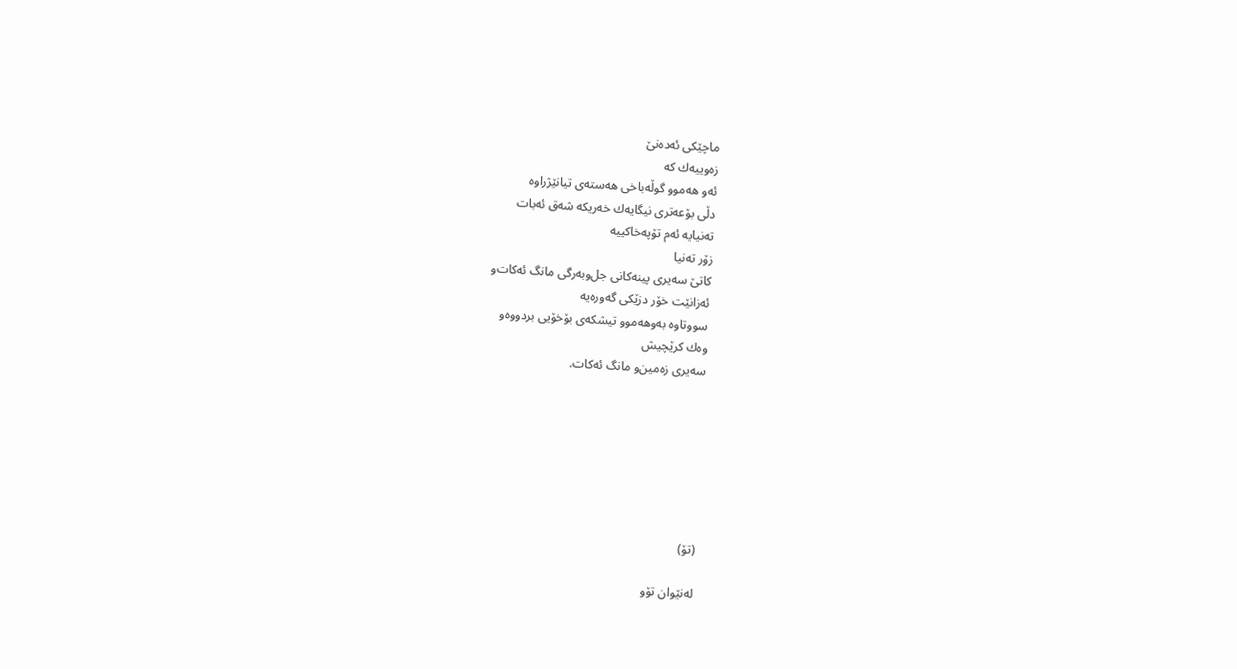ماچێكی‌ ئه‌ده‌نێ‌
زه‌وییه‌ك كه‌
ئه‌و هه‌موو گوڵه‌باخی‌ هه‌سته‌ی‌ تیانێژراوه‌
دڵی‌ بۆعه‌تری‌ نیگایه‌ك خه‌ریكه‌ شه‌ق ئه‌بات
ته‌نیایه‌ ئه‌م تۆپه‌خاكییه‌
زۆر ته‌نیا
كاتێ‌ سه‌یری‌ پینه‌كانی‌ جل‌وبه‌رگی‌ مانگ ئه‌كات‌و
ئه‌زانێت خۆر دزێكی‌ گه‌وره‌یه‌
سووتاوه‌ به‌وهه‌موو تیشكه‌ی‌ بۆخۆیی‌ بردووه‌‌و
وه‌ك كرێچیش
سه‌یری‌ زه‌مین‌و مانگ ئه‌كات.







(تۆ)

له‌نێوان تۆ‌و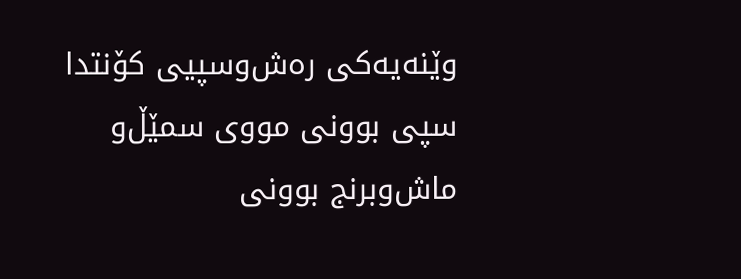وێنه‌یه‌كی‌ ره‌ش‌وسپیی‌ كۆنتدا
سپی‌ بوونی‌ مووی‌ سمێڵ‌و
ماش‌وبرنج بوونی‌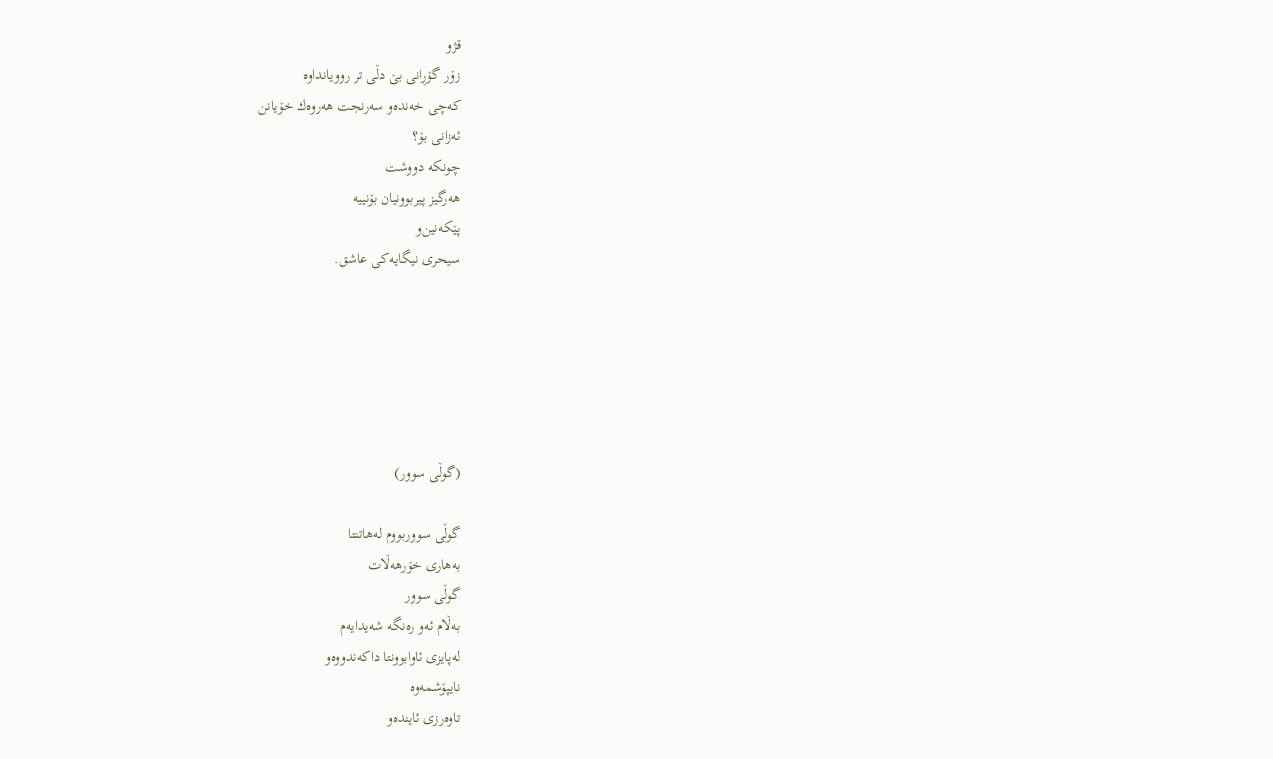قژ‌و
زۆر گۆڕانی‌ بێ‌ دڵی‌ تر روویانداوه‌
كه‌چی‌ خه‌نده‌‌و سه‌رنجت هه‌روه‌ك خۆیانن
ئه‌زانی‌ بۆ؟
چونكه‌ دووشت
هه‌رگیز پیربوونیان بۆنییه‌
پێكه‌نین‌و
سیحری‌ نیگایه‌كی‌ عاشق.






(گوڵی‌ سوور)

گوڵی‌ سووربووم له‌هاتنتا
به‌هاری‌ خۆرهه‌ڵات
گوڵی‌ سوور
به‌ڵام ئه‌و ره‌نگه‌ شه‌یدایه‌م
له‌پایزی‌ ئاوابوونتا داكه‌ندووه‌‌و
نایپۆشمه‌وه‌
تاوه‌رزی‌ ئاینده‌و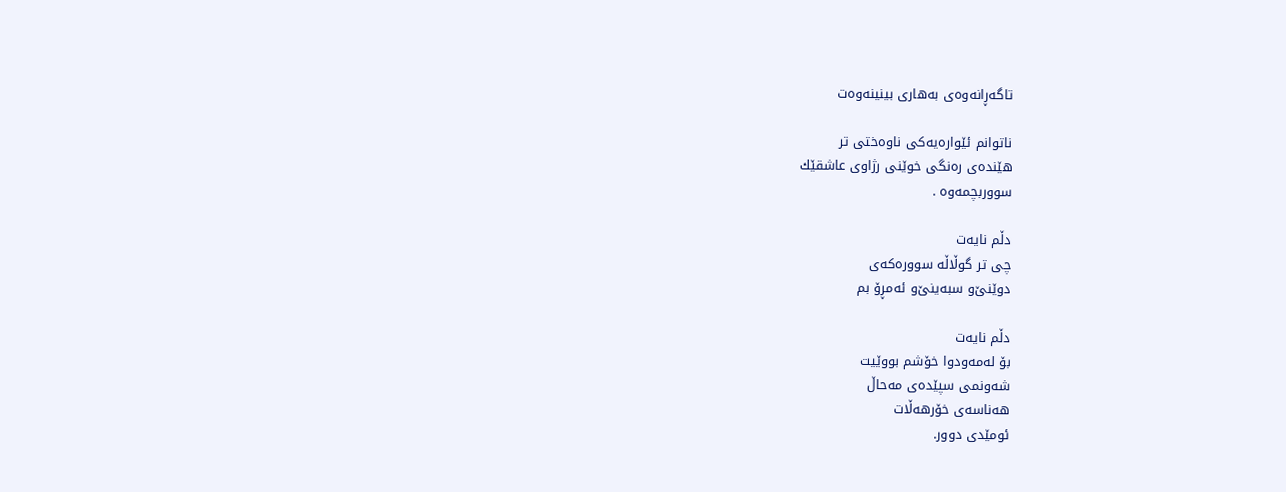تاگه‌ڕانه‌وه‌ی‌ به‌هاری‌ بینینه‌وه‌ت

ناتوانم ئێواره‌یه‌كی‌ ناوه‌ختی‌ تر
هێنده‌ی‌ ره‌نگی‌ خوێنی‌ رژاوی‌ عاشقێك
سووربچمه‌وه‌ .

دڵم نایه‌ت
چی‌ تر گوڵاڵه‌ سووره‌كه‌ی‌
دوێنێ‌‌و سبه‌ینێ‌‌و ئه‌مڕۆ بم

دڵم نایه‌ت
بۆ له‌مه‌ودوا خۆشم بووێیت
شه‌ونمی‌ سپێده‌ی‌ مه‌حاڵ‌
هه‌ناسه‌ی‌ خۆرهه‌ڵات
ئومێدی‌ دوور.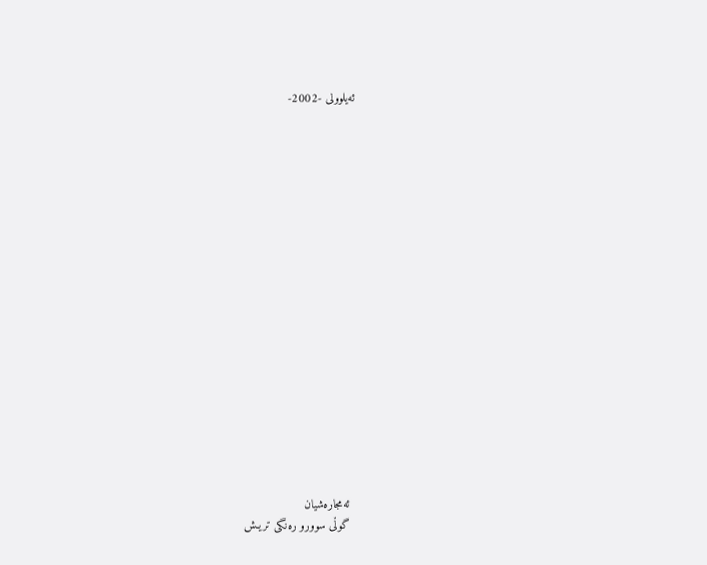ئه‌یلوولی‌ -2002-


















ئه‌مجاره‌شیان
گوڵی‌ سوورو ره‌نگی‌ تریـش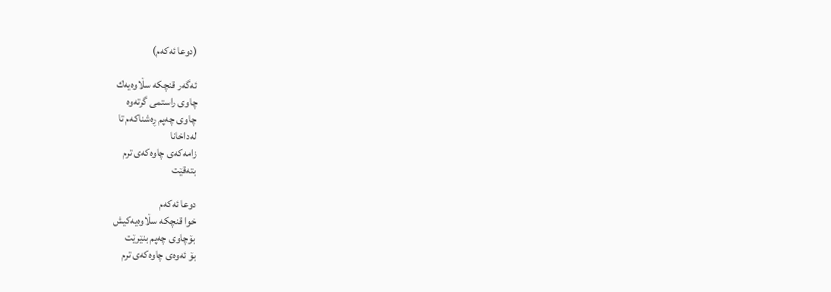(دوعا ئه‌كه‌م)

ئه‌گه‌ر قنچكه‌ سڵاوه‌یه‌ك
چاوی‌ راستمی‌ گرته‌وه‌
چاوی‌ چه‌پم ڕه‌شناكه‌م تا
له‌داخانا
زامه‌كه‌ی‌ چاوه‌كه‌ی‌ ترم
بته‌قێت

دوعا ئه‌كه‌م
خوا قنچكه‌ سڵاوه‌یه‌كیش
بۆچاوی‌ چه‌پم بنێرێت
بۆ ئه‌وه‌ی‌ چاوه‌كه‌ی‌ ترم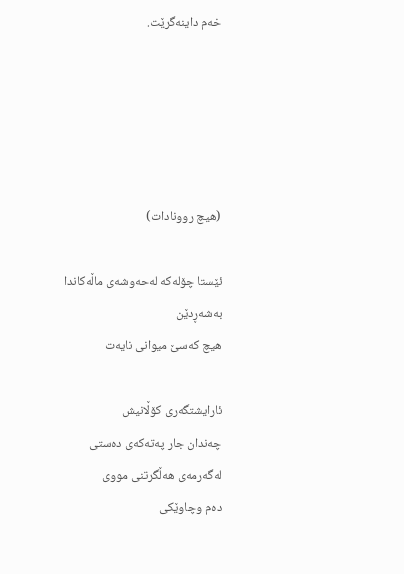خه‌م داینه‌گرێت.





(هیچ روونادات)

ئێستا چۆله‌كه‌ له‌حه‌وشه‌ی‌ ماڵه‌كاندا
به‌شه‌ڕدێن
هیچ كه‌سێ‌ میوانی‌ نایه‌ت

ئارایشتگه‌ری‌ كۆڵانیش
چه‌ندان جار په‌ته‌كه‌ی‌ ده‌ستی‌
له‌گه‌رمه‌ی‌ هه‌ڵگرتنی‌ مووی‌
ده‌م وچاوێكی‌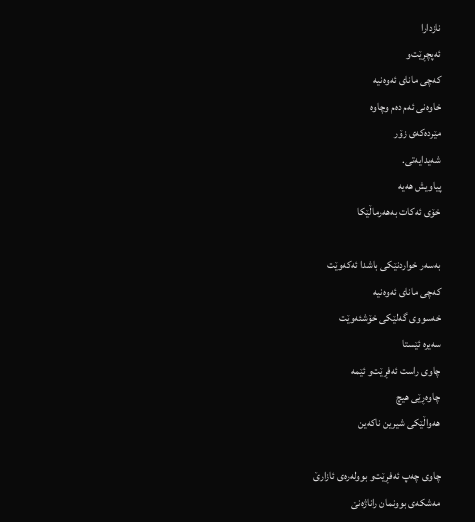نازدارا
ئه‌پچڕێت‌و
كه‌چی‌ مانای‌ ئه‌وه‌نیه‌
خاوه‌نی‌ ئه‌م ده‌م وچاوه‌
مێرده‌كه‌ی‌ زۆر
شه‌یدایه‌تی‌.
پیاویش هه‌یه‌
خۆی‌ ئه‌كات به‌هه‌رماڵێكا

به‌سه‌ر خواردنێكی‌ باشدا ئه‌كه‌وێت
كه‌چی‌ مانای‌ ئه‌وه‌نیه‌
خه‌سووی‌ گه‌لێكی‌ خۆشئه‌وێت
سه‌یره‌ ئێستا
چاوی‌ راست ئه‌فڕێت‌و ئێمه‌
چاوه‌ڕێی‌ هیچ
هه‌واڵێكی‌ شیرین ناكه‌ین

چاوی‌ چه‌پ ئه‌فڕێت‌و بووله‌ره‌ی‌ ئازارێ‌
مه‌شكه‌ی‌ بوونمان راناژه‌نێ‌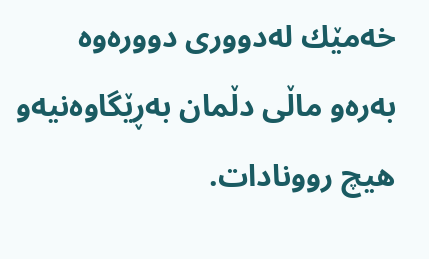خه‌مێك له‌دووری‌ دووره‌وه‌
به‌ره‌‌و ماڵی‌ دڵمان به‌ڕێگاوه‌نیه‌‌و
هیچ روونادات.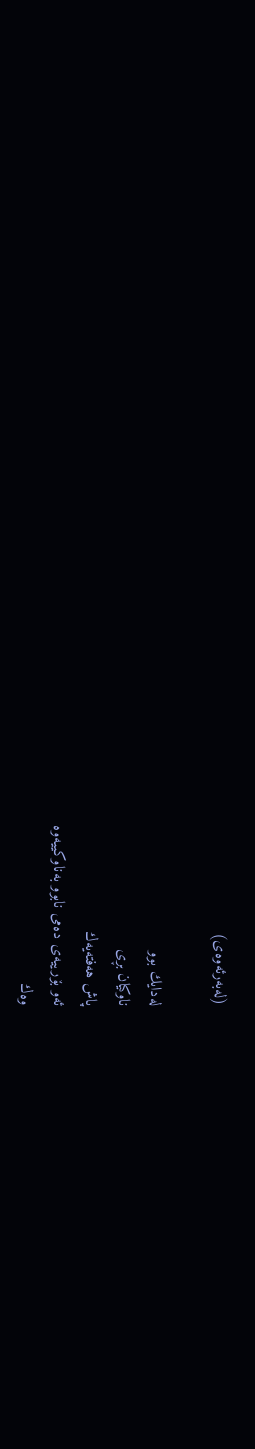(له‌به‌رئه‌وه‌ی‌)

له‌دایك بوو
ناوكیان بڕی‌
پاش هه‌فته‌یه‌ك
ئه‌و بۆرییه‌ی‌ ده‌می‌ نابوو به‌ناوكییه‌وه‌
وه‌ك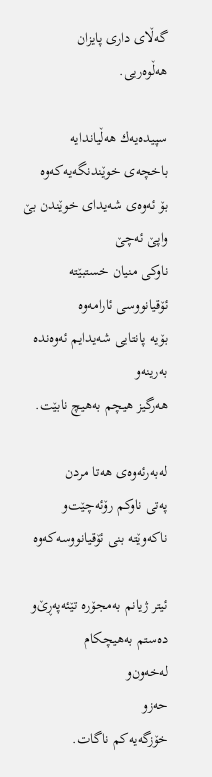گه‌ڵای‌ داری‌ پایزان
هه‌ڵوه‌ریی‌.

سپیده‌یه‌ك هه‌ڵیاندایه‌
باخچه‌ی‌ خوێندنگه‌یه‌كه‌وه‌
بۆ ئه‌وه‌ی‌ شه‌یدای‌ خوێندن بێ‌
واپێ‌ ئه‌چێ‌
ناوكی‌ منیان خستبێته‌
ئۆقیانووسی‌ ئارامه‌وه‌
بۆیه‌ پانتایی‌ شه‌یدایم ئه‌وه‌نده‌ به‌رینه‌‌و
هه‌رگیز هیچم به‌هیچ نابێت.

له‌به‌رئه‌وه‌ی‌ هه‌تا مردن
په‌تی‌ ناوكم رۆئه‌چێت‌و
ناكه‌وێته‌ بنی‌ ئۆقیانووسه‌كه‌وه‌

ئیتر ژیانم به‌مجۆره‌ تێئه‌په‌ڕێ‌‌و
ده‌ستم به‌هیچكام
له‌خه‌ون‌و
حه‌ز‌و
خۆزگه‌یه‌كم ناگات.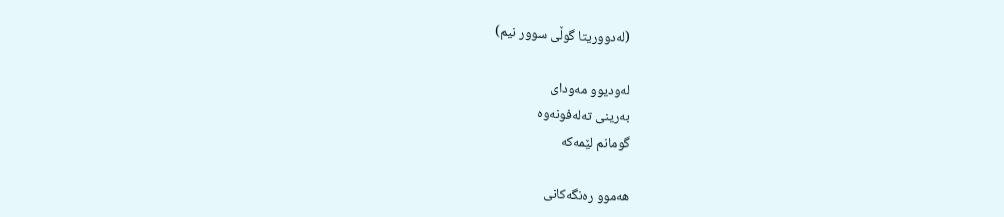(له‌دووریتا گوڵی‌ سوور نیم)

له‌ودیوو مه‌ودای‌
به‌رینی‌ ته‌له‌فونه‌وه‌
گومانم لێمه‌كه‌

هه‌موو ره‌نگه‌كانی‌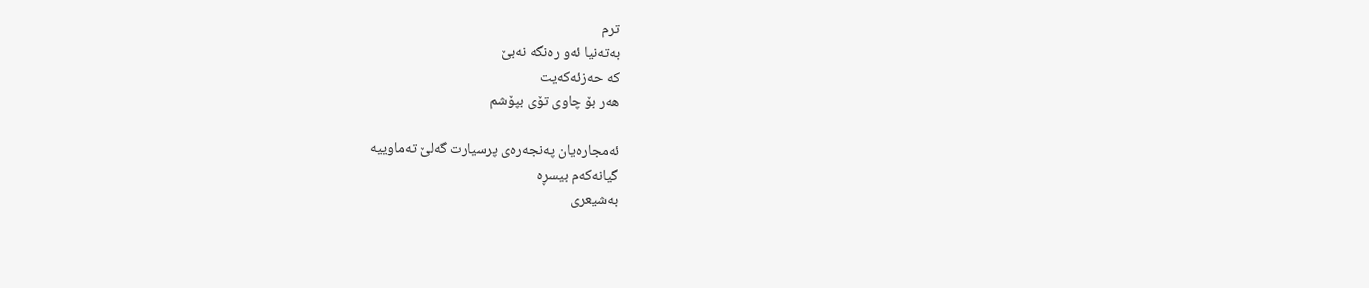ترم
به‌ته‌نیا ئه‌و ره‌نگه‌ نه‌بێ‌
كه‌ حه‌زئه‌كه‌یت
هه‌ر بۆ چاوی‌ تۆی‌ بپۆشم

ئه‌مجاره‌یان په‌نجه‌ره‌ی‌ پرسیارت گه‌لێ‌ ته‌ماوییه‌
گیانه‌كه‌م بیسڕه‌
به‌شیعری‌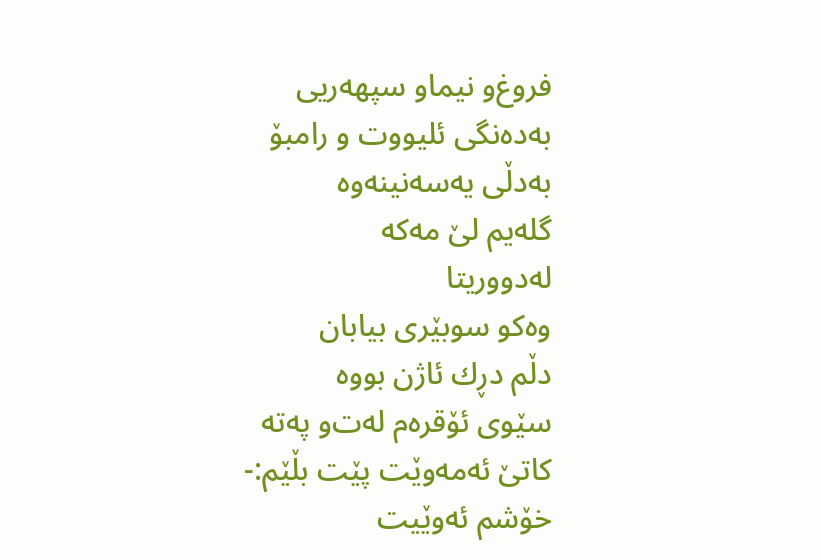فروغ‌و نیما‌و سپهه‌ریی‌
به‌ده‌نگی‌ ئلیووت ‌و رامبۆ
به‌دڵی‌ یه‌سه‌نینه‌وه‌
گله‌یم لێ‌ مه‌كه‌
له‌دووریتا
وه‌كو سوبێری‌ بیابان
دڵم دڕك ئاژن بووه‌
سێوی‌ ئۆقره‌م له‌ت‌و په‌ته‌
كاتێ‌ ئه‌مه‌وێت پێت بڵێم:-
خۆشم ئه‌وێیت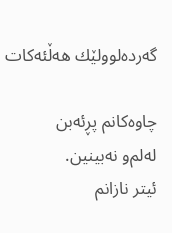گه‌رده‌لوولێك هه‌ڵئه‌كات

چاوه‌كانم پڕئه‌بن
له‌لم‌و نه‌بینین.
ئیتر نازانم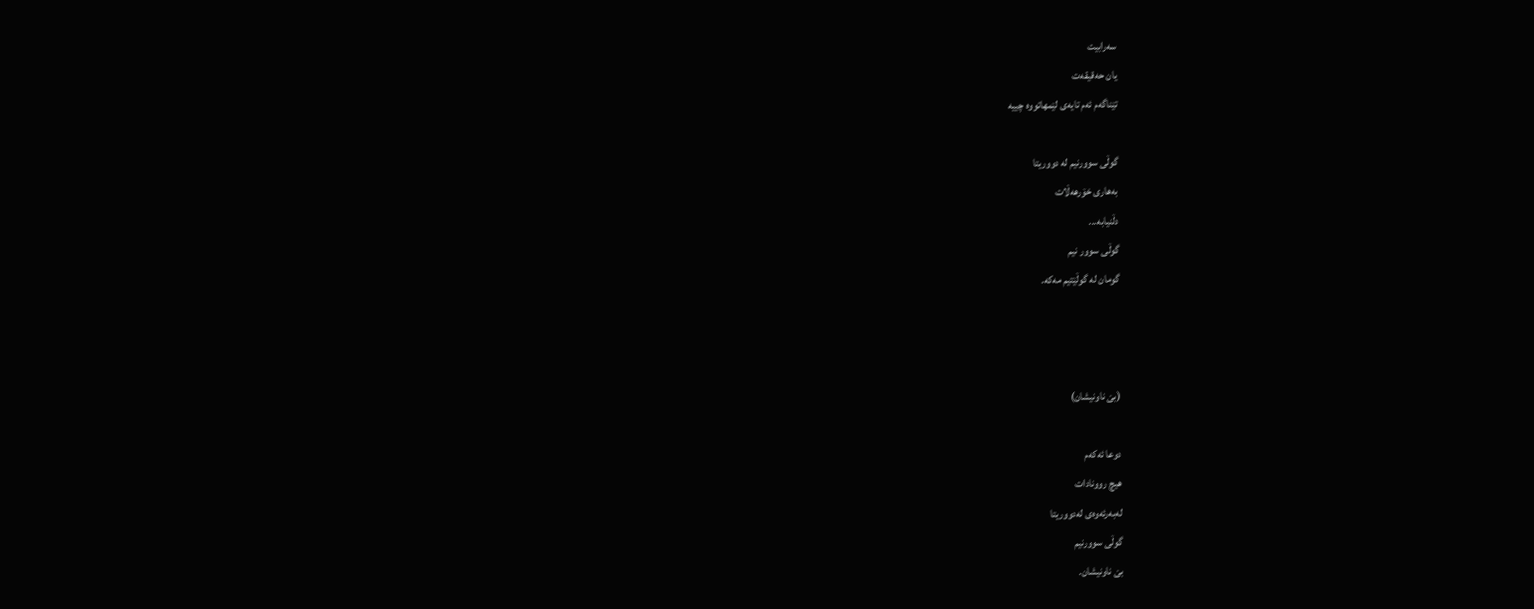سه‌رابیت
یان حه‌قیقه‌ت
تێناگه‌م ئه‌م تایه‌ی‌ لێمهاتووه‌ چییه‌

گوڵی‌ سوورنیم له‌ دووریتا
به‌هاری‌ خۆرهه‌ڵات
دڵنیابه‌...
گوڵی‌ سوور نیم
گومان له‌ گوڵێتیم مه‌كه‌.



(بێ‌ ناونیشان)

دوعا ئه‌كه‌م
هیچ روونادات
له‌به‌رئه‌وه‌ی‌ له‌دووریتا
گوڵی‌ سوورنیم
بێ‌ ناونیشان.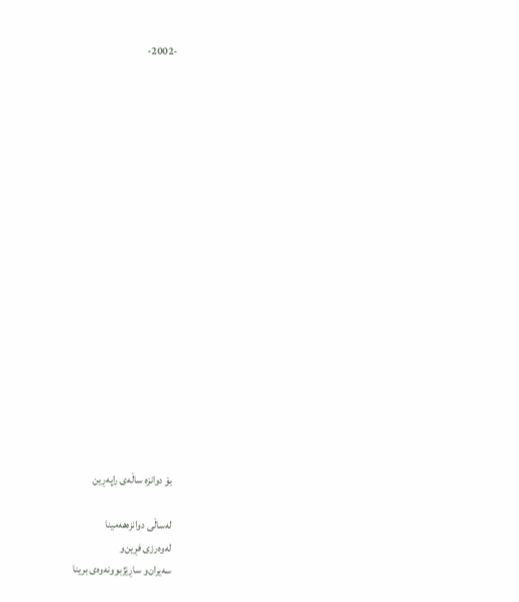-2002-


















بۆ دوانزه‌ ساڵه‌ی‌ راپه‌ڕین

له‌ساڵی‌ دوانزه‌هه‌مینا
له‌وه‌رزی‌ فڕین‌و
سه‌یران‌و ساڕێژبوونه‌وه‌ی‌ برینا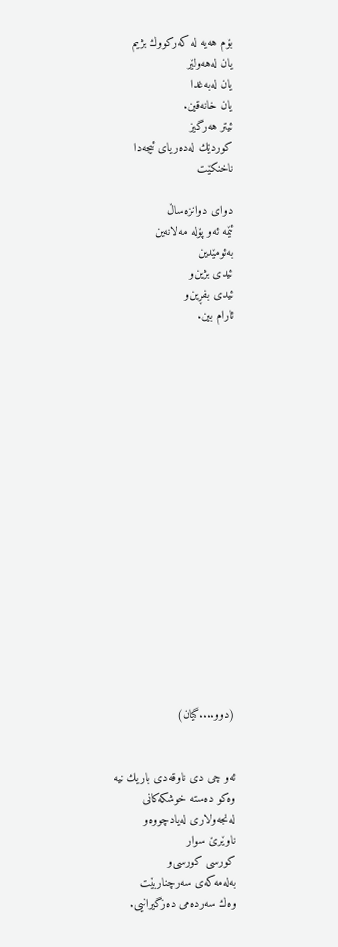بۆم هه‌یه‌ له‌ كه‌ركووك بژیم
یان له‌هه‌ولێر
یان له‌به‌غدا
یان خانه‌قین.
ئیتر هه‌رگیز
كوردێك له‌ده‌ریای‌ ئیجه‌دا
ناخنكێت

دوای‌ دوانزه‌ساڵ‌
ئێمه‌ ئه‌و پۆله‌ مه‌لانه‌ین
به‌ئومێدین
ئیدی‌ بژین‌و
ئیدی‌ بفڕین‌و
ئارام بین.


















(دوو....گیان)


ئه‌و چی‌ دی‌ ناوقه‌دی‌ باریك نیه‌
وه‌كو ده‌سته‌ خوشكه‌كانی‌
له‌نجه‌ولاری‌ له‌یادچووه‌‌و
ناوێرێ‌ سوار
كورسی‌ كورسی‌‌و
به‌له‌مه‌كه‌ی‌ سه‌رچناربێت
وه‌ك سه‌رده‌می‌ ده‌زگیرانیی‌.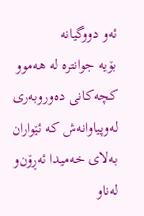ئه‌و دووگیانه‌
بۆیه‌ جوانتره‌ له‌ هه‌موو كچه‌كانی‌ ده‌وروبه‌ری‌
له‌وپیاوانه‌ش كه‌ ئێواران
به‌لای‌ خه‌میدا ئه‌ڕۆن‌و
له‌ناو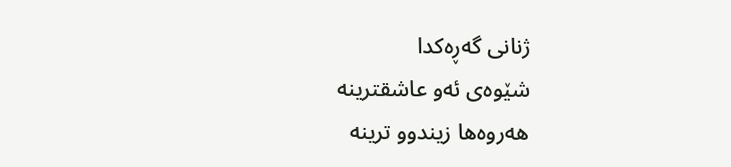ژنانی‌ گه‌ڕه‌كدا
شێوه‌ی‌ ئه‌و عاشقترینه‌
هه‌روه‌ها زیندوو ترینه‌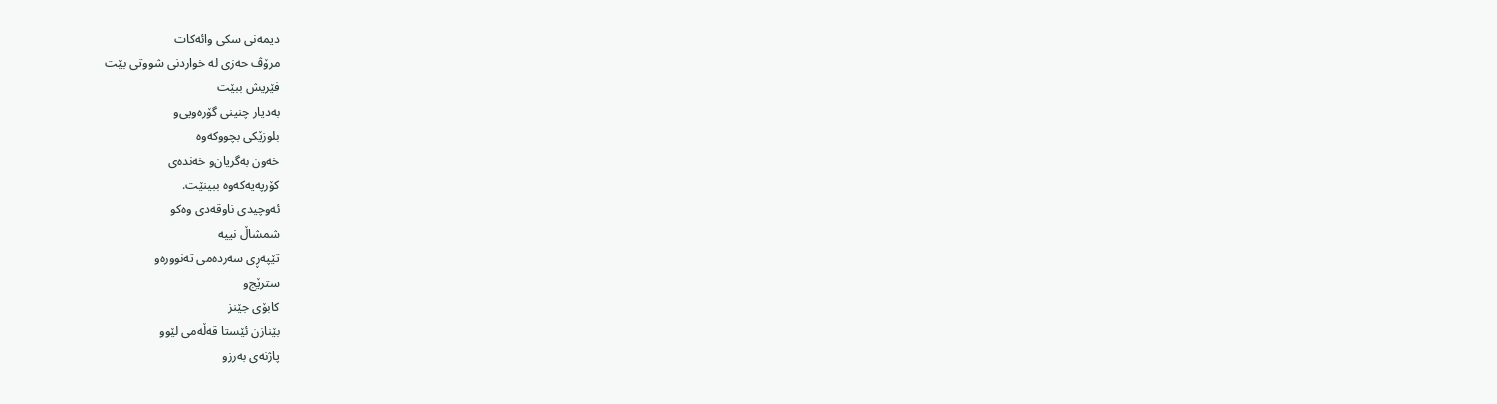دیمه‌نی‌ سكی‌ وائه‌كات
مرۆڤ حه‌زی‌ له‌ خواردنی‌ شووتی‌ بێت
فێریش ببێت
به‌دیار چنینی‌ گۆره‌ویی‌‌و
بلوزێكی‌ بچووكه‌وه‌
خه‌ون به‌گریان‌و خه‌نده‌ی‌
كۆرپه‌یه‌كه‌وه‌ ببینێت.
ئه‌وچیدی‌ ناوقه‌دی‌ وه‌كو
شمشاڵ‌ نییه‌
تێپه‌ڕی‌ سه‌رده‌می‌ ته‌نووره‌‌و
سترێج‌و
كابۆی‌ جێنز
بێنازن ئێستا قه‌ڵه‌می‌ لێوو
پاژنه‌ی‌ به‌رز‌و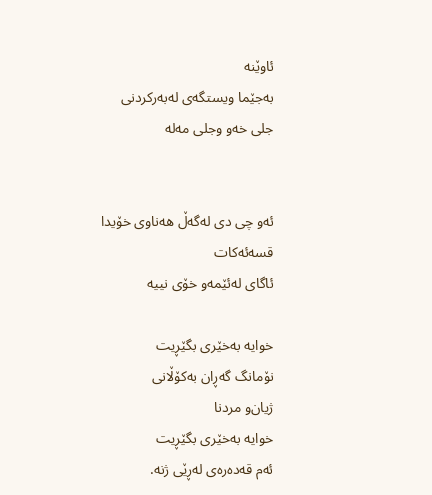ئاوێنه‌
به‌جێما ویستگه‌ی‌ له‌به‌ركردنی‌
جلی‌ خه‌و ‌وجلی‌ مه‌له‌


ئه‌و چی‌ دی‌ له‌گه‌ڵ‌ هه‌ناوی‌ خۆیدا
قسه‌ئه‌كات
ئاگای‌ له‌ئێمه‌‌و خۆی‌ نییه‌

خوایه‌ به‌خێری‌ بگێڕیت
نۆمانگ گه‌ڕان به‌كۆڵانی‌
ژیان‌و مردنا
خوایه‌ به‌خێری‌ بگێڕیت
ئه‌م قه‌ده‌ره‌ی‌ له‌ڕێی‌ ژنه‌.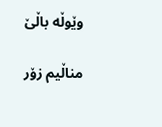وێوڵه‌ باڵێ‌

مناڵیم زۆر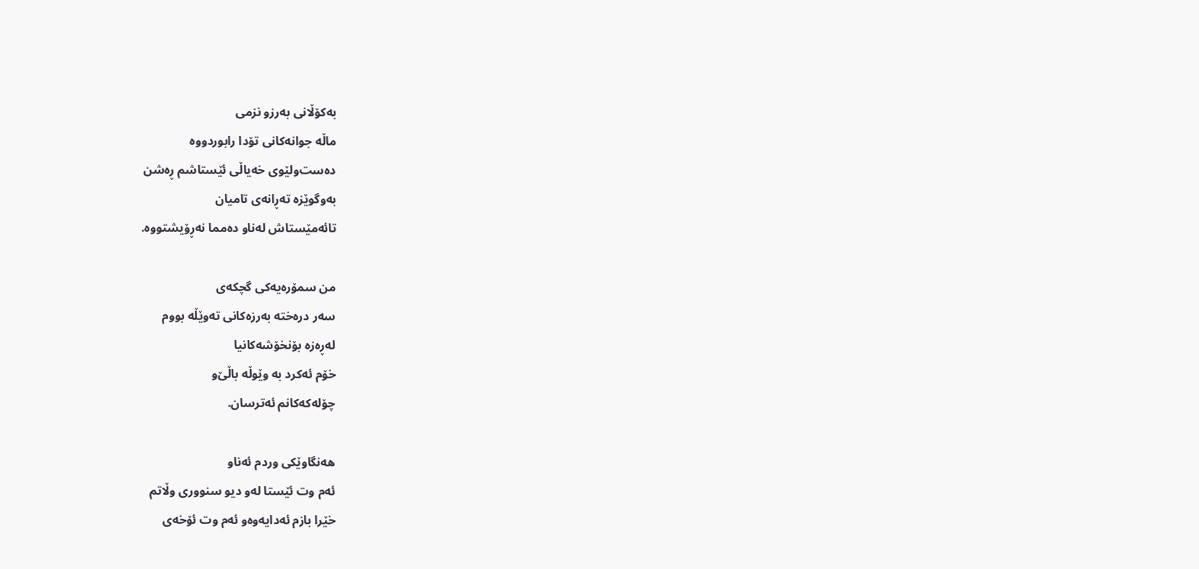به‌كۆڵانی‌ به‌رز‌و نزمی‌
ماڵه‌ جوانه‌كانی‌ تۆدا رابوردووه‌
ده‌ست‌ولێوی‌ خه‌یاڵی‌ ئێستاشم ڕه‌شن
به‌وگوێزه‌ ته‌ڕانه‌ی‌ تامیان
تائه‌مێستاش له‌ناو ده‌مما نه‌ڕۆیشتووه‌.

من سمۆره‌یه‌كی‌ گچكه‌ی‌
سه‌ر دره‌خته‌ به‌رزه‌كانی‌ ته‌وێڵه‌ بووم
له‌ڕه‌زه‌ بۆنخۆشه‌كانیا
خۆم ئه‌كرد به‌ وێوڵه‌ باڵێ‌‌و
چۆله‌كه‌كانم ئه‌ترسان.

هه‌نگاوێكی‌ وردم ئه‌نا‌و
ئه‌م وت ئێستا له‌و دیو سنووری‌ وڵاتم
خێرا بازم ئه‌دایه‌وه‌‌و ئه‌م وت ئۆخه‌ی‌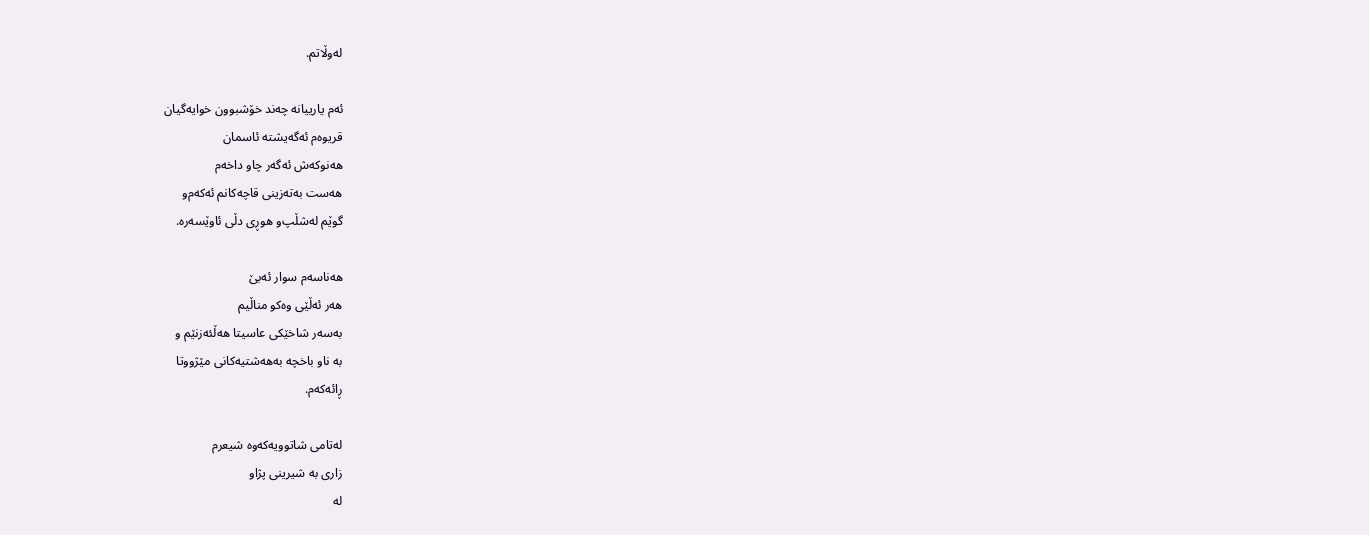له‌وڵاتم.

ئه‌م یارییانه‌ چه‌ند خۆشبوون خوایه‌گیان
قریوه‌م ئه‌گه‌یشته‌ ئاسمان
هه‌نوكه‌ش ئه‌گه‌ر چاو داخه‌م
هه‌ست به‌ته‌زینی‌ قاچه‌كانم ئه‌كه‌م‌و
گوێم له‌شڵپ‌و هوڕی‌ دڵی‌ ئاوێسه‌ره‌.

هه‌ناسه‌م سوار ئه‌بێ‌
هه‌ر ئه‌ڵێی‌ وه‌كو مناڵیم
به‌سه‌ر شاخێكی‌ عاسیتا هه‌ڵئه‌زنێم و
به‌ ناو باخچه‌ به‌هه‌شتیه‌كانی‌ مێژووتا
ڕائه‌كه‌م.

له‌تامی‌ شاتوویه‌كه‌وه‌ شیعرم
زاری‌ به‌ شیرینی‌ پژاو
له‌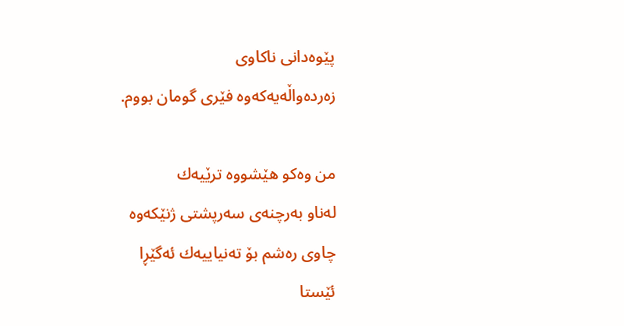پێوه‌دانی‌ ناكاوی‌
زه‌رده‌واڵه‌یه‌كه‌وه‌ فێری‌ گومان بووم.

من وه‌كو هێشووه‌ ترێیه‌ك
له‌ناو به‌رچنه‌ی‌ سه‌رپشتی‌ ژنێكه‌وه‌
چاوی‌ ره‌شم بۆ ته‌نیاییه‌ك ئه‌گێڕا
ئێستا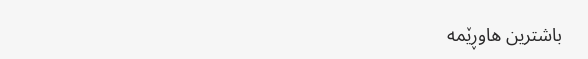باشترین هاوڕێمه‌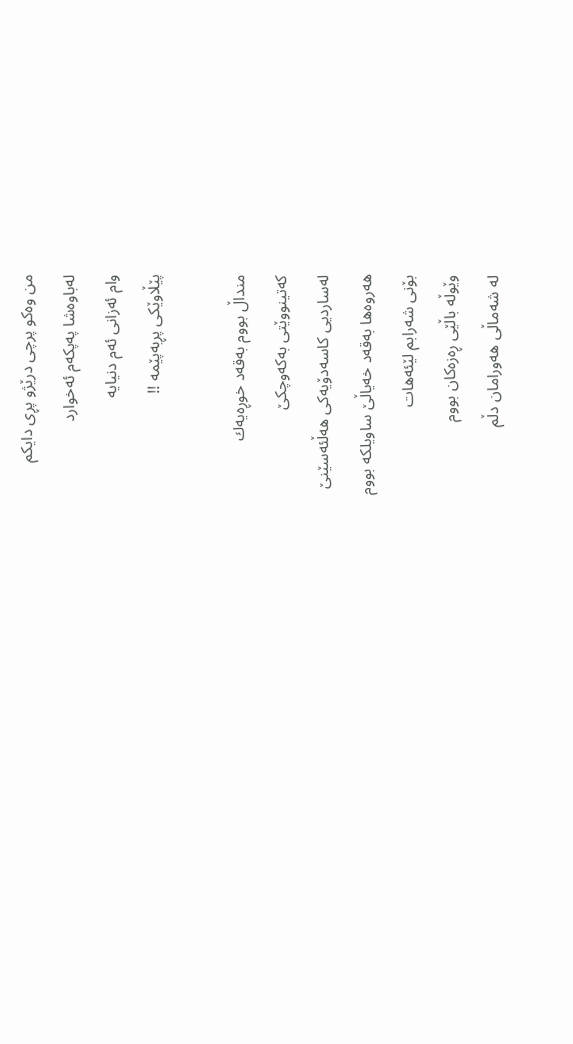من وه‌كو پرچی‌ درێژو پڕی‌ دایكم
له‌باوه‌شا په‌پكه‌م ئه‌خوارد
وام ئه‌زانی‌ ئه‌م دنیایه‌
پێڵاوێكی‌ پڕبه‌پێمه‌ !!

منداڵ‌ بووم به‌قه‌د خوڕه‌یه‌ك
كه‌تینووێتی‌ به‌كه‌وچكێ‌
له‌ساردیی‌ كاسه‌دۆیه‌كی‌ هه‌ڵئه‌سێنێ‌
هه‌روه‌ها به‌قه‌د خه‌یاڵێ‌ ساویلكه‌ بووم
بۆنی‌ شه‌رابم لێئه‌هات
وێوڵه‌ باڵێی‌ ڕه‌زه‌كان بووم
له‌ شه‌ماڵی‌ هه‌ورامان دڵم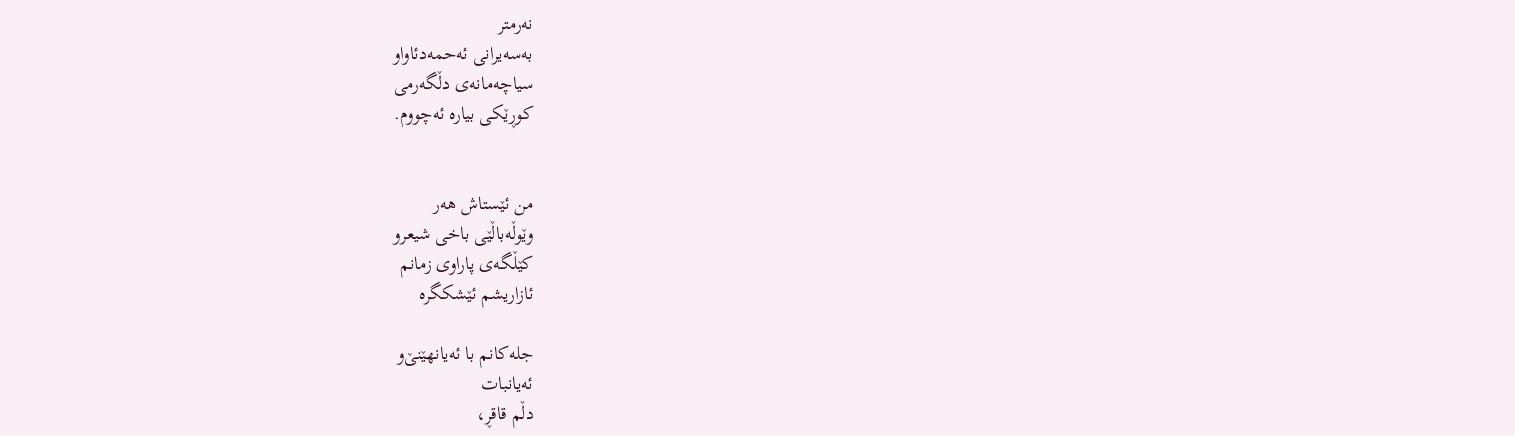نه‌رمتر
به‌سه‌یرانی‌ ئه‌حمه‌دئاوا‌و
سیاچه‌مانه‌ی‌ دڵگه‌رمی‌
كوڕێكی‌ بیاره‌ ئه‌چووم.


من ئێستاش هه‌ر
وێوڵه‌باڵێی‌ باخی‌ شیعر‌و
كێڵگه‌ی‌ پاراوی‌ زمانم
ئازاریشم ئێشكگره‌

جله‌كانم با ئه‌یانهێنێ‌‌و
ئه‌یانبات
دڵم قاقڕ،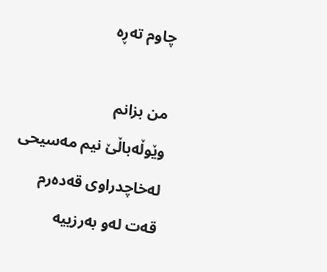چاوم ته‌ڕه‌

من بزانم
وێوڵه‌باڵێ‌ نیم مه‌سیحی‌
له‌خاچدراوی‌ قه‌ده‌رم
قه‌ت له‌و به‌رزییه‌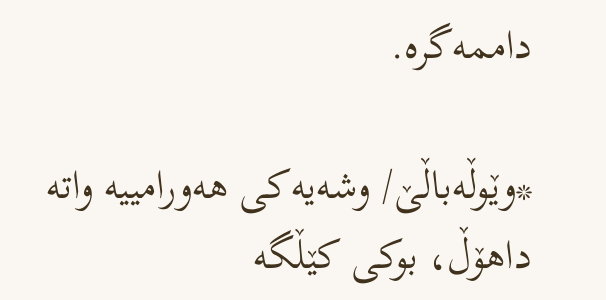داممه‌گره‌.

*وێوڵه‌باڵێ‌/ وشه‌یه‌كی‌ هه‌ورامییه‌ واته‌ داهۆڵ‌، بوكی‌ كێڵگه‌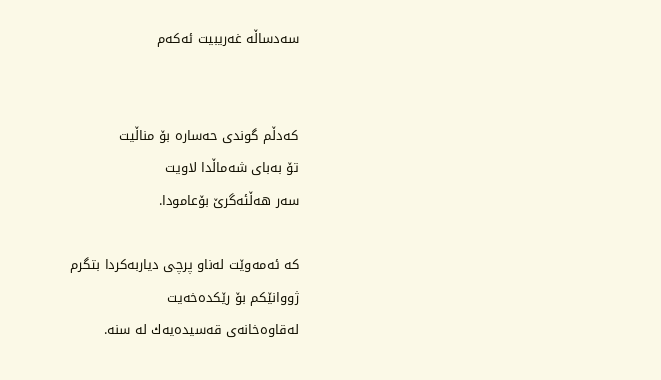سه‌دساڵه‌ غه‌ریبیت ئه‌كه‌م


كه‌دڵم گوندی‌ حه‌ساره‌ بۆ مناڵیت
تۆ به‌بای‌ شه‌ماڵدا لاویت
سه‌ر هه‌ڵئه‌گرێ‌ بۆعامودا.

كه‌ ئه‌مه‌وێت له‌ناو پرچی‌ دیاربه‌كردا بتگرم
ژووانێكم بۆ رێكده‌خه‌یت
له‌قاوه‌خانه‌ی‌ قه‌سیده‌یه‌ك له ‌سنه‌.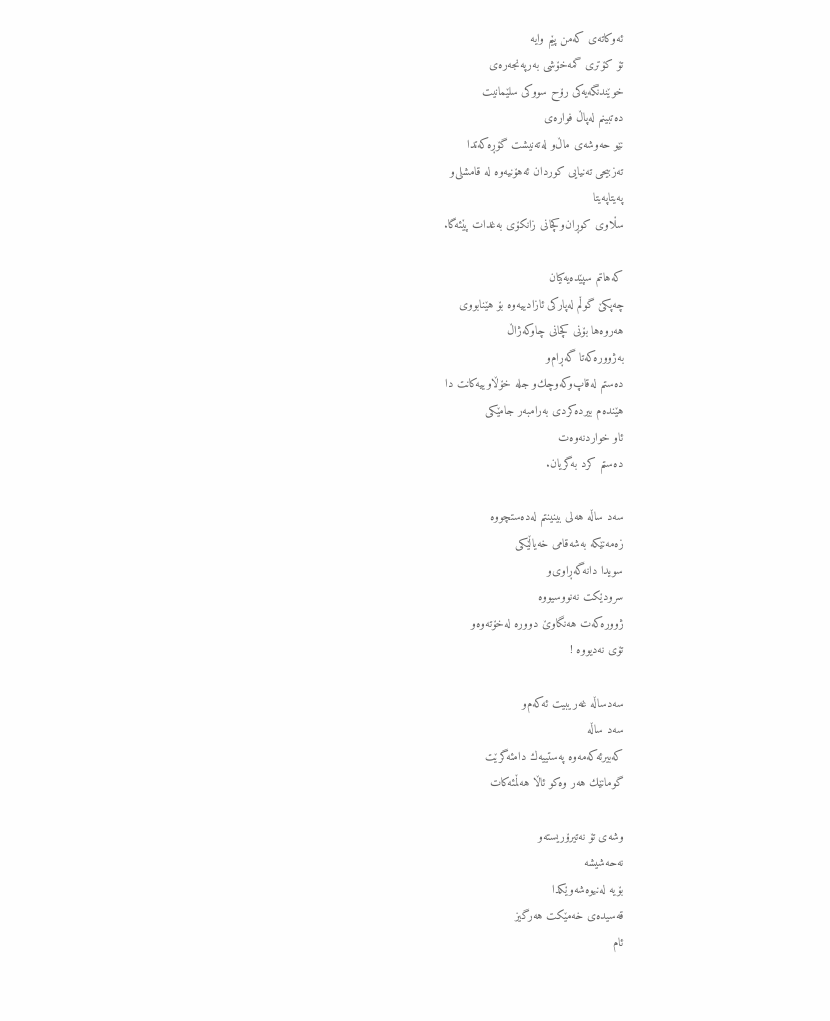ئه‌وكاته‌ی‌ كه‌من پێم وایه‌
تۆ كۆتری‌ گمه‌خۆشی‌ به‌رپه‌نجه‌ره‌ی‌
خوێندنگه‌یه‌كی‌ رۆح سووكی‌ سلێمانیت
ده‌تبینم له‌پاڵ‌ فواره‌ی‌
نێو حه‌وشه‌ی‌ ماڵ‌‌و له‌ته‌نیشت گۆڕه‌كه‌تدا
ته‌زبیحی‌ ته‌نیایی‌ كوردان ئه‌هۆنیه‌وه‌ له‌ قامشلی‌‌و
په‌یتاپه‌یتا
سڵاوی‌ كوڕان‌وكچانی‌ زانكۆی‌ به‌غدات پێئه‌گا.

كه‌هاتم سپێده‌یه‌كیان
چه‌پكێ‌ گوڵم له‌پاركی‌ ئازادییه‌وه‌ بۆ هێنابووی‌
هه‌روه‌ها بۆنی‌ كچانی‌ چاوكه‌ژاڵ‌
به‌ژووره‌كه‌تا گه‌ڕام‌و
ده‌ستم له‌قاپ‌وكه‌وچك‌و جله‌ خۆڵاوییه‌كانت دا
هێنده‌م بیرده‌كردی‌ به‌رامبه‌ر جامێكی‌
ئاو خواردنه‌وه‌ت
ده‌ستم كرد به‌گریان.

سه‌د ساڵه‌ هه‌لی‌ بینینتم له‌ده‌ستچووه‌
زه‌مه‌نێكه‌ به‌شه‌قامی‌ خه‌یاڵێكی‌
سویدا دانه‌گه‌ڕاوی‌‌و
سرودێكت نه‌نووسیووه‌
ژووره‌كه‌ت هه‌نگاوێ‌ دووره‌ له‌خۆته‌وه‌‌و
تۆی‌ نه‌دیووه‌ !

سه‌دساڵه‌ غه‌ریبیت ئه‌كه‌م‌و
سه‌د ساڵه‌
كه‌بیرئه‌كه‌مه‌وه‌ په‌ستییه‌ك دامئه‌گرێت
گومانێك هه‌ر وه‌كو ئاڵا هه‌ڵمئه‌كات

وشه‌ی‌ تۆ نه‌تیرۆریسته‌‌و
نه‌حه‌شیشه‌
بۆیه‌ له‌نیوه‌شه‌وێكدا
قه‌سیده‌ی‌ خه‌مێكت هه‌رگیز
ئام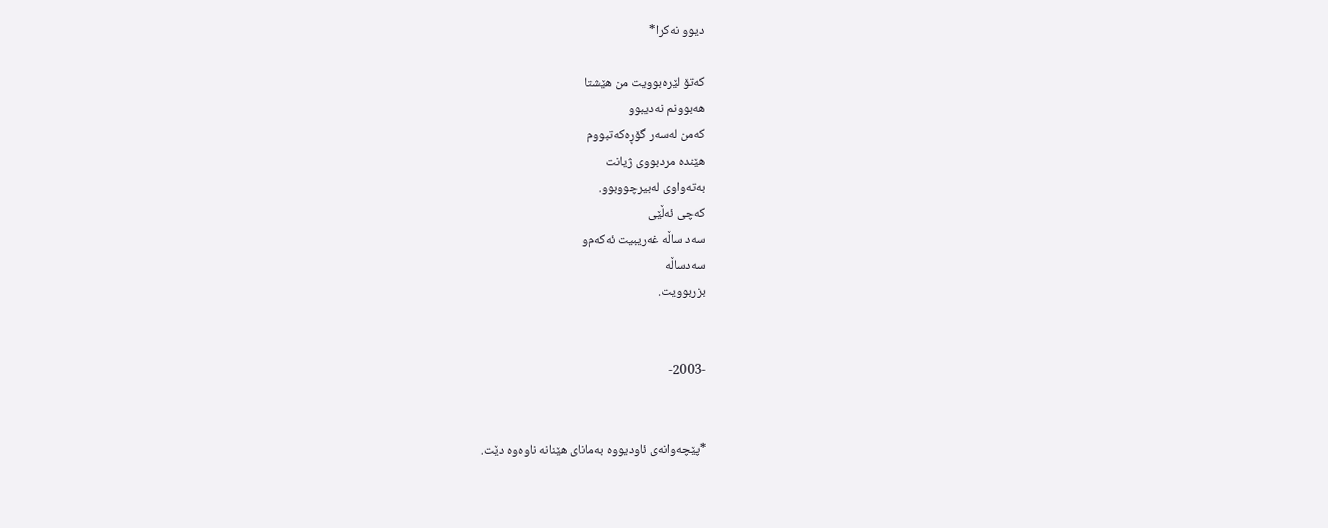دیوو نه‌كرا*

كه‌تۆ لێره‌بوویت من هێشتا
هه‌بوونم نه‌دیبوو
كه‌من له‌سه‌ر گۆڕه‌كه‌تبووم
هێنده‌ مردبووی‌ ژیانت
به‌ته‌واوی‌ له‌بیرچووبوو.
كه‌چی‌ ئه‌ڵێی‌
سه‌د ساڵه‌ غه‌ریبیت ئه‌كه‌م‌و
سه‌دساڵه‌
بزربوویت.


-2003-


*پێچه‌وانه‌ی‌ ئاودیووه‌ به‌مانای‌ هێنانه‌ ناوه‌وه‌ دێت.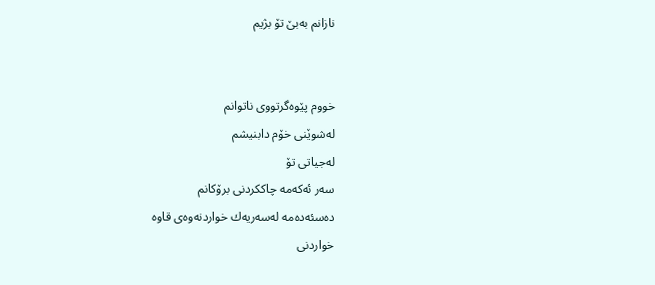نازانم به‌بێ‌ تۆ بژیم


خووم پێوه‌گرتووی‌ ناتوانم
له‌شوێنی‌ خۆم دابنیشم
له‌جیاتی‌ تۆ
سه‌ر ئه‌كه‌مه‌ چاككردنی‌ برۆكانم
ده‌سئه‌ده‌مه‌ له‌سه‌ریه‌ك خواردنه‌وه‌ی‌ قاوه‌
خواردنی‌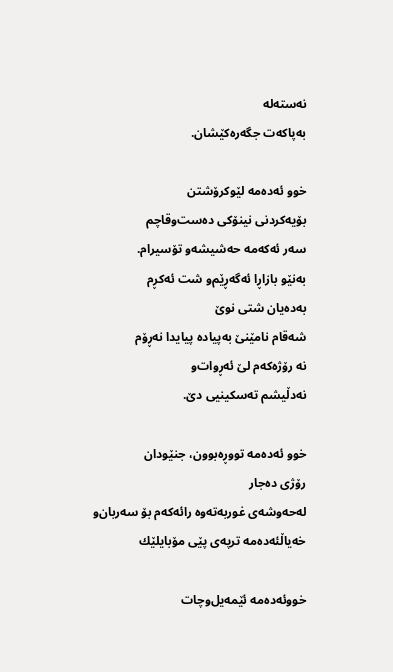نه‌سته‌له‌
به‌پاكه‌ت جگه‌ره‌كێشان.

خوو ئه‌ده‌مه‌ لێوكرۆشتن
بۆیه‌كردنی‌ نینۆكی‌ ده‌ست‌وقاچم
سه‌ر ئه‌كه‌مه‌ حه‌شیشه‌‌و تۆسیرام.
به‌نێو بازاڕا ئه‌گه‌ڕێم‌و شت ئه‌كڕم
به‌ده‌یان شتی‌ نوێ‌
شه‌قام نامێنێ‌ به‌پیاده‌ پیایدا نه‌ڕۆم
نه‌ رۆژه‌كه‌م لێ‌ ئه‌ڕوات‌و
نه‌دڵیشم ته‌سكینیی‌ دێ‌.

خوو ئه‌ده‌مه‌ تووڕه‌بوون، جنێودان
رۆژی‌ ده‌جار
له‌حه‌وشه‌ی‌ غوربه‌ته‌وه‌ رائه‌كه‌م بۆ سه‌ربان‌و
خه‌یاڵئه‌ده‌مه‌ ترپه‌ی‌ پێی‌ مۆبایلێك

خووئه‌ده‌مه‌ ئێمه‌یل‌وچات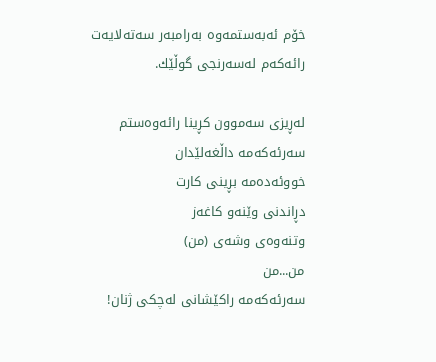خۆم ئه‌به‌ستمه‌وه‌ به‌رامبه‌ر سه‌ته‌لایه‌ت
رائه‌كه‌م له‌سه‌رنجی‌ گوڵێك.

له‌ڕیزی‌ سه‌موون كڕینا رائه‌وه‌ستم
سه‌رئه‌كه‌مه‌ داڵغه‌لێدان
خووئه‌ده‌مه‌ بڕینی‌ كارت
دڕاندنی‌ وێنه‌و كاغه‌ز
وتنه‌وه‌ی‌ وشه‌ی‌ (من)
من...من
سه‌رئه‌كه‌مه‌ راكێشانی‌ له‌چكی‌ ژنان!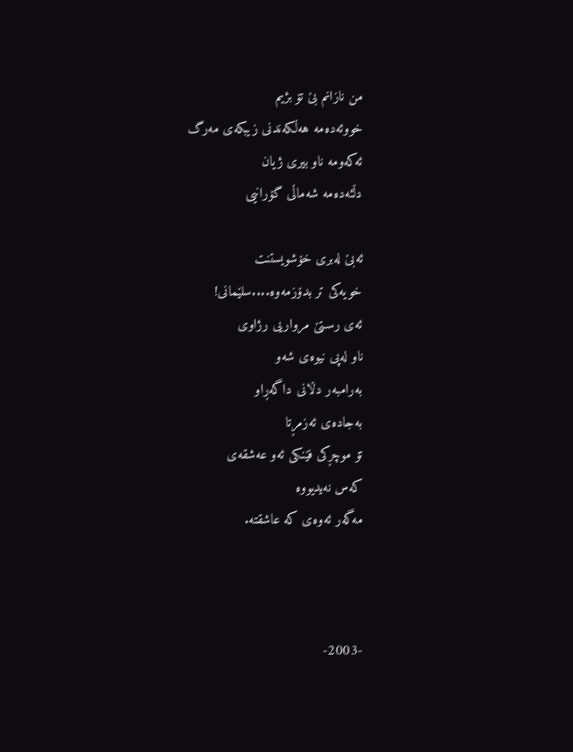من نازانم بێ‌ تۆ بژیم
خووئه‌ده‌مه‌ هه‌ڵكه‌ندنی‌ زیبكه‌ی‌ مه‌رگ
ئه‌كه‌ومه‌ ناو بیری‌ ژیان
دڵئه‌ده‌مه‌ شه‌ماڵی‌ گۆرانیی‌

ئه‌بێ‌ له‌بری‌ خۆشویستنت
خویه‌كی‌ تر بدۆزمه‌وه‌....سلێمانی‌!
ئه‌ی‌ رسـتێ‌ مرواریی‌ رژاوی‌
ناو له‌پی‌ نیوه‌ی‌ شه‌و
به‌رامبه‌ر دڵانی‌ داگه‌ڕا‌و
به‌جاده‌ی‌ ئه‌زمڕتا
تۆ موچڕكی‌ فێنكی‌ ئه‌و عه‌شقه‌ی‌
كه‌س نه‌یدیووه‌
مه‌گه‌ر ئه‌وه‌ی‌ كه‌ عاشقته‌.



-2003-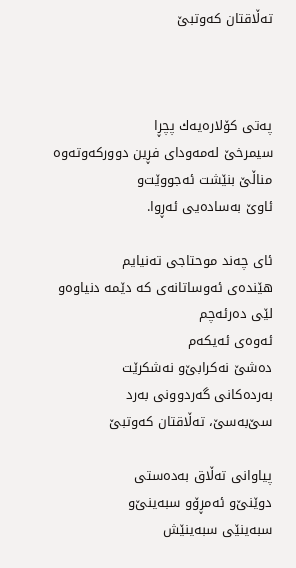ته‌ڵاقتان كه‌وتبێ



په‌تی‌ كۆلاره‌یه‌ك پچڕا
سیمرخێ‌ له‌مه‌ودای‌ فڕین دووركه‌وته‌وه‌
مناڵێ‌ بنێشت ئه‌جووێت‌و
ئاوێ‌ به‌ساده‌یی‌ ئه‌ڕوا.

ئای‌ چه‌ند موحتاجی‌ ته‌نیایم
هێنده‌ی‌ ئه‌وساتانه‌ی‌ كه‌ دێمه‌ دنیاوه‌‌و
لێی‌ ده‌رئه‌چم
ئه‌وه‌ی‌ ئه‌یكه‌م
ده‌شێ‌ نه‌كرابێ‌‌و نه‌شكرێت
به‌رده‌كانی‌ گه‌ردوونی‌ به‌رد
سێ‌به‌سێ‌، ته‌ڵاقتان كه‌وتبێ‌

پیاوانی‌ ته‌ڵاق به‌ده‌ستی‌
دوێنێ‌‌و ئه‌مڕۆ‌و سبه‌ینێ‌‌و
سبه‌ینێی‌ سبه‌ینێش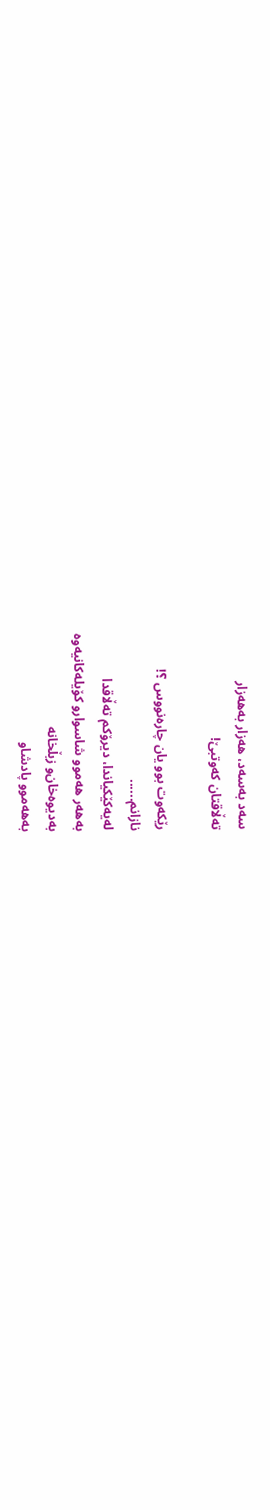سه‌د به‌سه‌د، هه‌زار به‌هه‌زار
ته‌ڵاقتان كه‌وتبێ‌!

رێكه‌وت بوو یان چاره‌نووس ؟!
نازانم......
له‌یه‌كێكیاندا، دیرۆكم ته‌ڵاقدا
به‌هه‌ر هه‌موو شاسوار‌و كۆیله‌كانیه‌وه‌
به‌دیوه‌خان‌و زبڵخانه‌
به‌هه‌موو پادشا‌و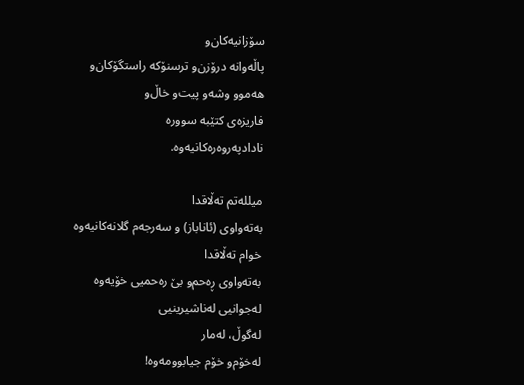سۆزانیه‌كان‌و
پاڵه‌وانه‌ درۆزن‌و ترسنۆكه‌ راستگۆكان‌و
هه‌مو‌و وشه‌‌و پیت‌و خاڵ‌‌و
فاریزه‌ی‌ كتێبه‌ سووره‌
نادادپه‌روه‌ره‌كانیه‌وه‌.

میلله‌تم ته‌ڵاقدا
به‌ته‌واوی‌ (ئاناباز) و سه‌رجه‌م گلانه‌كانیه‌وه‌
خوام ته‌ڵاقدا
به‌ته‌واوی‌ ڕه‌حم‌و بێ‌ ره‌حمیی‌ خۆیه‌وه‌
له‌جوانیی‌ له‌ناشیرینیی‌
له‌گوڵ‌، له‌مار
له‌خۆم‌و خۆم جیابوومه‌وه‌!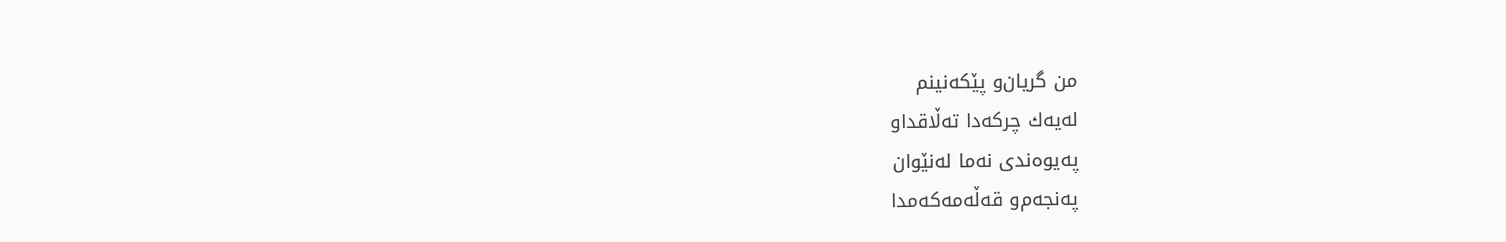من گریان‌و پێكه‌نینم
له‌یه‌ك چركه‌دا ته‌ڵاقدا‌و
په‌یوه‌ندی‌ نه‌ما له‌نێوان
په‌نجه‌م‌و قه‌ڵه‌مه‌كه‌مدا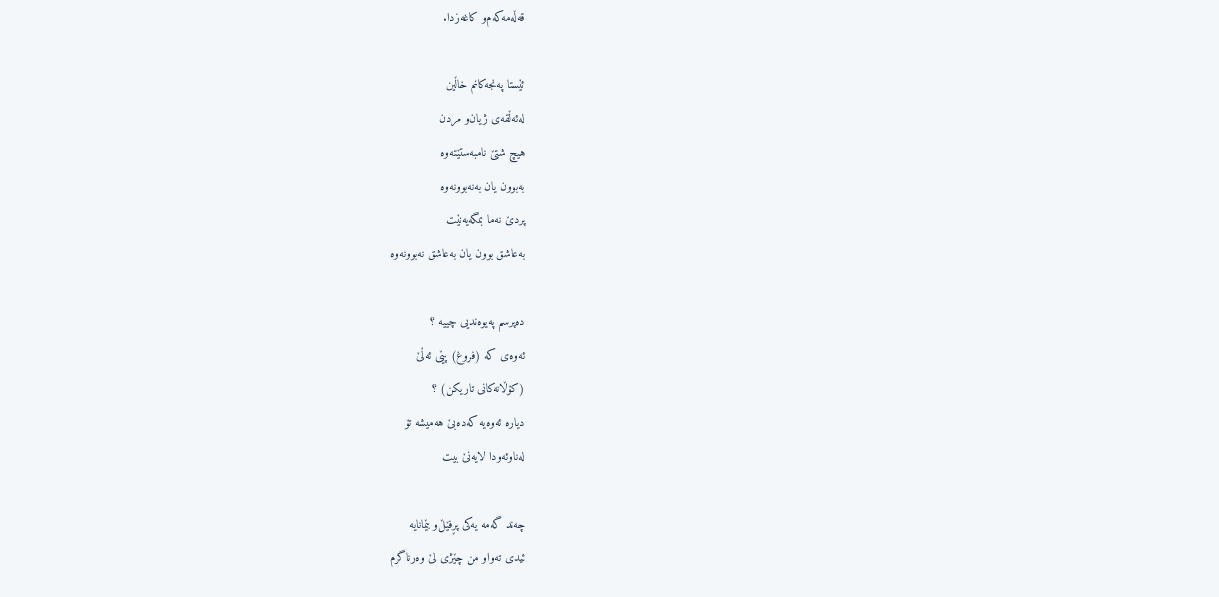قه‌ڵه‌مه‌كه‌م‌و كاغه‌زدا.

ئێستا په‌نجه‌كانم خاڵین
له‌ئه‌ڵقه‌ی‌ ژیان‌و مردن
هیچ شتێ‌ نامبه‌ستێته‌وه‌
به‌بوون یان به‌نه‌بوونه‌وه‌
پردێ‌ نه‌ما بمگه‌یه‌نێت
به‌عاشق بوون یان به‌عاشق نه‌بوونه‌وه‌

ده‌پرسم په‌یوه‌ندیی‌ چییه‌ ؟
ئه‌وه‌ی‌ كه‌ (فروغ) پێی‌ ئه‌ڵێ‌
(كۆڵانه‌كانی‌ تاریكن) ؟
دیاره‌ ئه‌وه‌یه‌ كه‌ده‌بێ‌ هه‌میشه‌ تۆ
له‌ناوئه‌ودا لایه‌نێ‌ بیت

چه‌ند گه‌مه‌ یه‌كی‌ پڕفێڵ‌‌و بێمانایه‌
ئیدی‌ ته‌واو من چێژی‌ لێ‌ وه‌رناگرم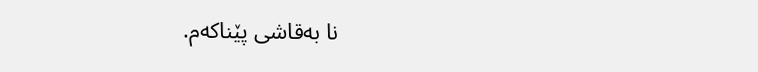نا به‌قاشی‌ پێناكه‌م.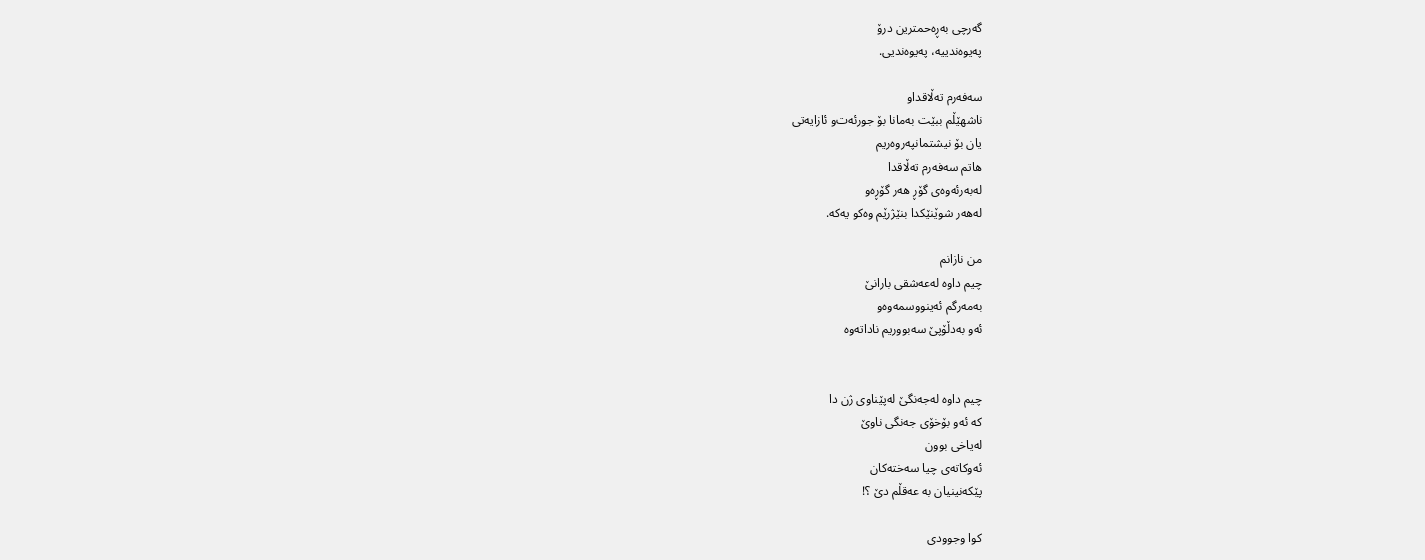گه‌رچی‌ به‌ڕه‌حمترین درۆ
په‌یوه‌ندییه‌، په‌یوه‌ندیی‌.

سه‌فه‌رم ته‌ڵاقدا‌و
ناشهێڵم ببێت به‌مانا بۆ جورئه‌ت‌و ئازایه‌تی‌
یان بۆ نیشتمانپه‌روه‌ریم
هاتم سه‌فه‌رم ته‌ڵاقدا
له‌به‌رئه‌وه‌ی‌ گۆڕ هه‌ر گۆڕه‌‌و
له‌هه‌ر شوێنێكدا بنێژرێم وه‌كو یه‌كه‌.

من نازانم
چیم داوه‌ له‌عه‌شقی‌ بارانێ‌
به‌مه‌رگم ئه‌ینووسمه‌وه‌‌و
ئه‌و به‌دڵۆپێ‌ سه‌بووریم ناداته‌وه‌


چیم داوه‌ له‌جه‌نگێ‌ له‌پێناوی‌ ژن دا
كه‌ ئه‌و بۆخۆی‌ جه‌نگی‌ ناوێ‌
له‌یاخی‌ بوون
ئه‌وكاته‌ی‌ چیا سه‌خته‌كان
پێكه‌نینیان به‌ عه‌قڵم دێ‌ ؟!

كوا وجوودی‌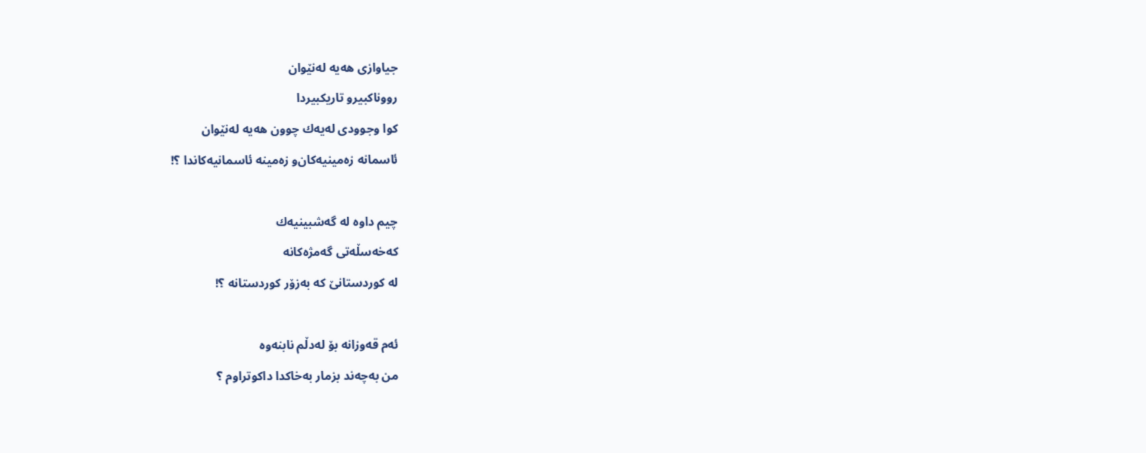جیاوازی‌ هه‌یه‌ له‌نێوان
رووناكبیر‌و تاریكبیردا
كوا وجوودی‌ له‌یه‌ك چوون هه‌یه‌ له‌نێوان
ئاسمانه‌ زه‌مینیه‌كان‌و زه‌مینه‌ ئاسمانیه‌كاندا ؟!

چیم داوه‌ له‌ گه‌شبینیه‌ك
كه‌خه‌سڵه‌تی‌ گه‌مژه‌كانه‌
له‌ كوردستانێ‌ كه‌ به‌زۆر كوردستانه‌ ؟!

ئه‌م قه‌وزانه‌ بۆ له‌دڵم نابنه‌وه‌
من به‌چه‌ند بزمار به‌خاكدا داكوتراوم ؟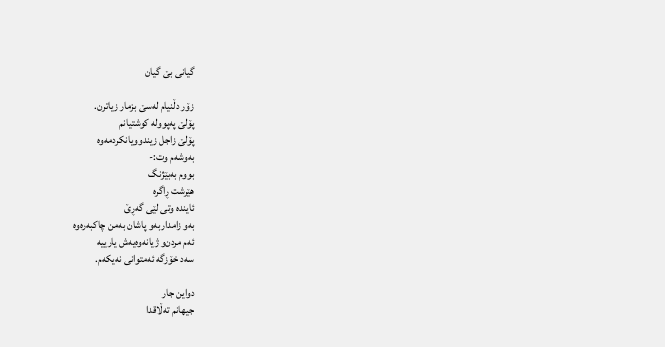گیانی‌ بێ‌ گیان

زۆر دڵنیام له‌سێ‌ بزمار زیاترن.
پۆلێ‌ په‌پووله‌ كوشتیانم
پۆلێ‌ زاجل زیندوویانكردمه‌وه‌
به‌وشه‌م وت:-
بووم به‌بێژنگ
هێرشت ڕاگره‌
ئاینده‌ وتی‌ لێی‌ گه‌ڕێ‌
به‌و زامداربه‌‌و پاشان به‌من چاكبه‌ره‌وه‌
ئه‌م مردن‌و ژیانه‌وه‌یه‌ش یارییه‌
سه‌د خۆزگه‌ ئه‌متوانی‌ نه‌یكه‌م.

دواین جار
جیهانم ته‌ڵاقدا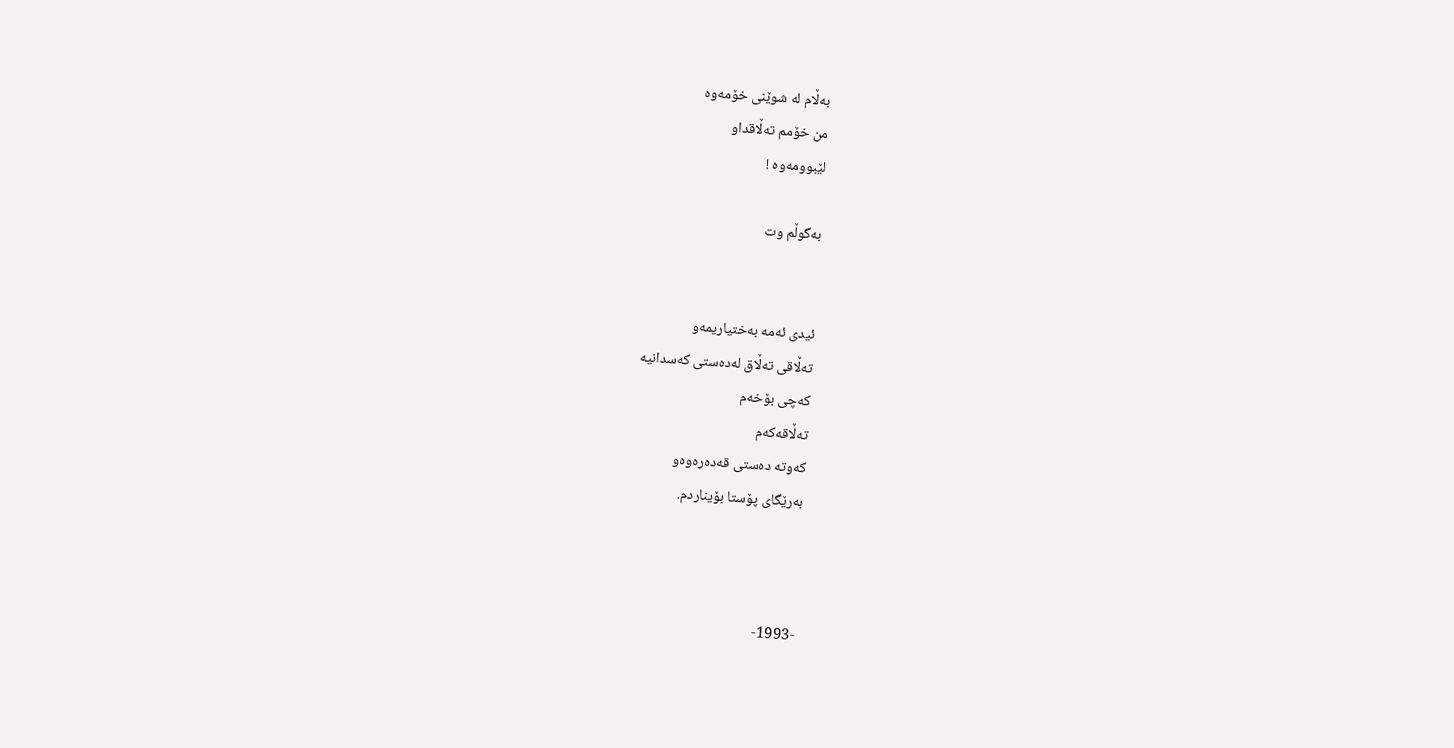به‌ڵام له‌ شوێنی‌ خۆمه‌وه‌
من خۆمم ته‌ڵاقدا‌و
لێبوومه‌وه‌ !

به‌گوڵم وت


ئیدی‌ ئه‌مه‌ به‌ختیاریمه‌و
ته‌ڵاقی‌ ته‌ڵاق له‌ده‌ستی‌ كه‌سدانیه‌
كه‌چی‌ بۆخه‌م
ته‌ڵاقه‌كه‌م
كه‌وته‌ ده‌ستی‌ قه‌ده‌ره‌وه‌‌و
به‌رێگای‌ پۆستا بۆیناردم.



-1993-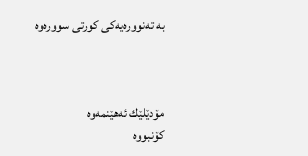به ته‌نووره‌یه‌‌كی‌ كورتی‌ سووره‌وه‌



مۆدێلێك ئه‌هێنمه‌وه‌
كۆنبووه‌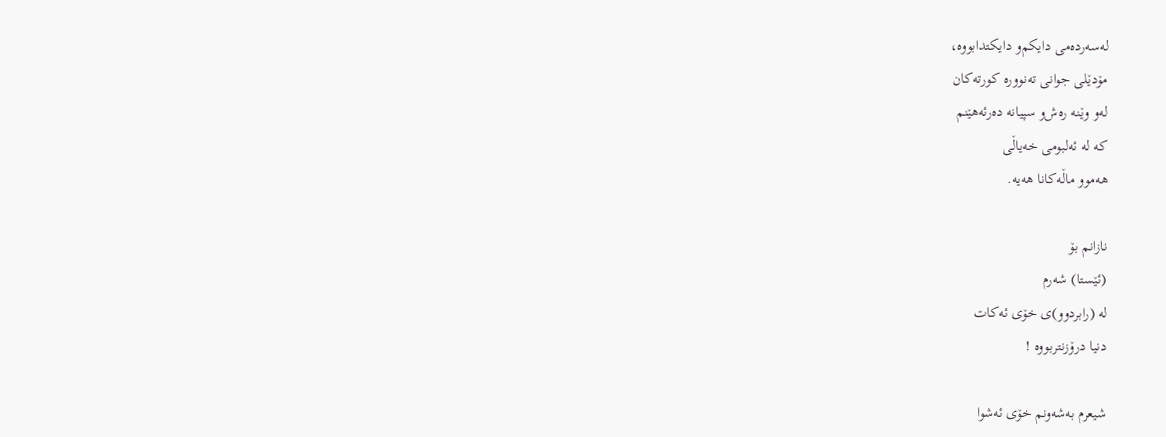له‌سه‌رده‌می‌ دایكم‌و دایكتدابووه‌،
مۆدێلی‌ جوانی‌ ته‌نووره‌ كورته‌كان
له‌و وێنه‌ ره‌ش‌و سپیانه‌ ده‌رئه‌هێنم
كه‌ له‌ ئه‌لبومی‌ خه‌یاڵی‌
هه‌موو ماڵه‌كانا هه‌یه‌.

نازانم بۆ
(ئێستا) شه‌رم
له‌ (رابردوو)ی‌ خۆی‌ ئه‌كات
دنیا درۆزنتربووه‌ !

شیعرم به‌شه‌ونم خۆی‌ ئه‌شوا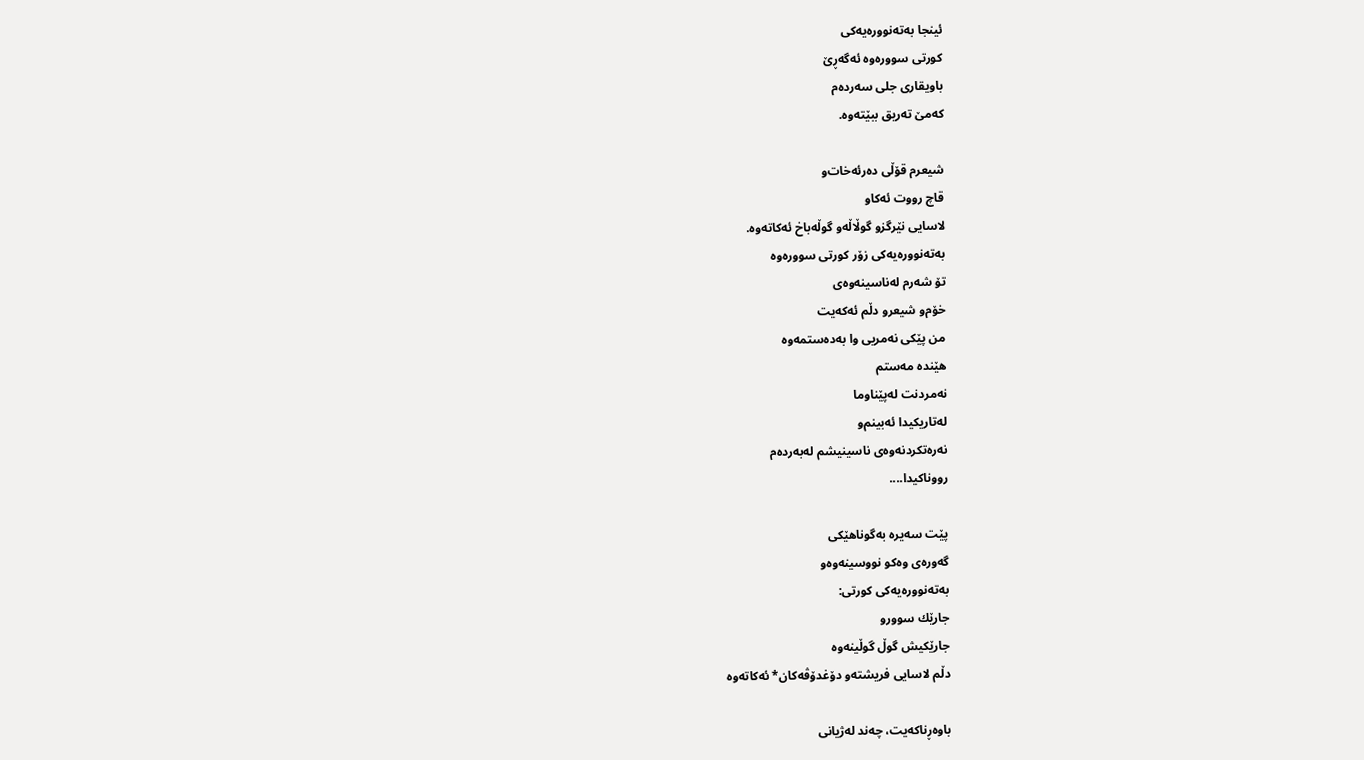ئینجا به‌ته‌نووره‌یه‌كی‌
كورتی‌ سووره‌وه‌ ئه‌گه‌ڕێ‌
باویقاری‌ جلی‌ سه‌رده‌م
كه‌مێ‌ ته‌ریق ببێته‌وه‌.

شیعرم قۆڵی‌ ده‌رئه‌خات‌و
قاچ رووت ئه‌كا‌و
لاسایی‌ نێرگز‌و گوڵاڵه‌‌و گوڵه‌باخ ئه‌كاته‌وه‌.
به‌ته‌نووره‌یه‌كی‌ زۆر كورتی‌ سووره‌وه‌
تۆ شه‌رم له‌ناسینه‌وه‌ی‌
خۆم‌و شیعر‌و دڵم ئه‌كه‌یت
من پێكی‌ نه‌مریی‌ وا به‌ده‌ستمه‌وه‌
هێنده‌ مه‌ستم
نه‌مردنت له‌پێناوما
له‌تاریكیدا ئه‌بینم‌و
نه‌ره‌تكردنه‌وه‌ی‌ ناسینیشم له‌به‌رده‌م
رووناكیدا....

پێت سه‌یره‌ به‌گوناهێكی‌
گه‌وره‌ی‌ وه‌كو نووسینه‌وه‌‌و
به‌ته‌نووره‌یه‌كی‌ كورتی‌:
جارێك سوور‌و
جارێكیش گوڵ‌ گوڵینه‌وه‌
دڵم لاسایی‌ فریشته‌‌و دۆغدۆڤه‌كان* ئه‌كاته‌وه‌

باوه‌ڕناكه‌یت، چه‌ند له‌ژیانی‌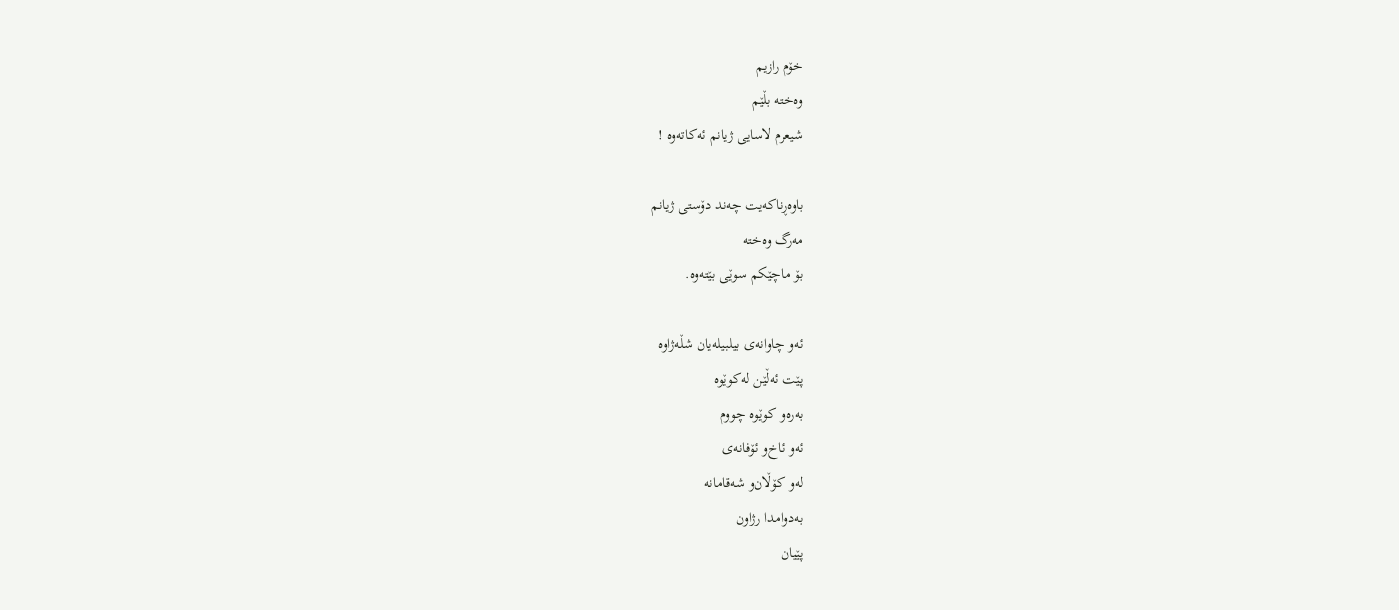خۆم رازیم
وه‌خته‌ بڵێم
شیعرم لاسایی‌ ژیانم ئه‌كاته‌وه‌ !

باوه‌ڕناكه‌یت چه‌ند دۆستی‌ ژیانم
مه‌رگ وه‌خته‌
بۆ ماچێكم سوێی‌ بێته‌وه‌.

ئه‌و چاوانه‌ی‌ بیلبیله‌یان شڵه‌ژاوه‌
پێت ئه‌ڵێن له‌كوێوه‌
به‌ره‌و كوێوه‌ چووم
ئه‌و ئاخ‌و ئۆفانه‌ی‌
له‌و كۆڵان‌و شه‌قامانه‌
به‌دوامدا رژاون
پێیان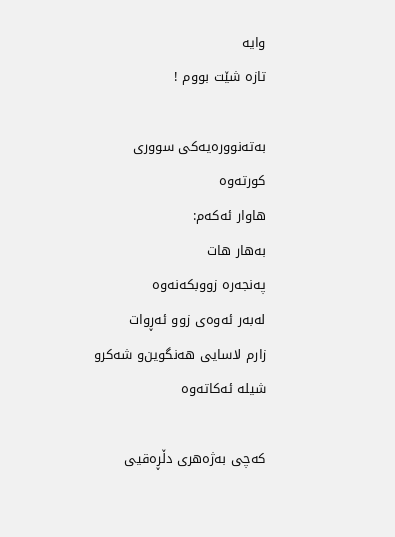وایه‌
تازه‌ شێت بووم !

به‌ته‌نووره‌یه‌كی‌ سووری‌ كورته‌وه‌
هاوار ئه‌كه‌م:
به‌هار هات
په‌نجه‌ره‌ زووبكه‌نه‌وه‌
له‌به‌ر ئه‌وه‌ی‌ زوو ئه‌ڕوات
زارم لاسایی‌ هه‌نگوین‌و شه‌كر‌و شیله‌ ئه‌كاته‌وه‌

كه‌چی‌ به‌ژه‌هری‌ دڵڕه‌قیی‌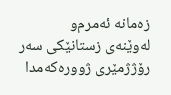زه‌مانه‌ ئه‌مرم‌و
له‌وێنه‌ی‌ زستانێكی‌ سه‌ر
رۆژژمێری‌ ژووره‌كه‌مدا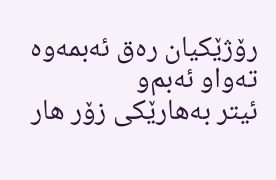رۆژێكیان ره‌ق ئه‌بمه‌وه‌
ته‌واو ئه‌بم‌و
ئیتر به‌هارێكی‌ زۆر هار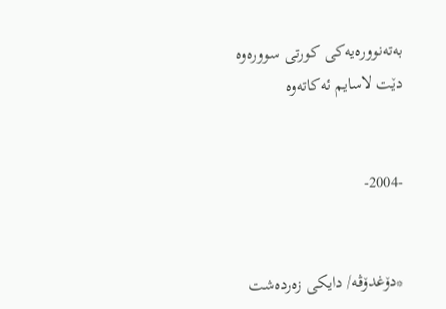به‌ته‌نووره‌یه‌كی‌ كورتی‌ سووره‌وه‌
دێت لاسایم ئه‌كاته‌وه‌


-2004-


*دۆغدۆڤه‌/ دایكی‌ زه‌رده‌شت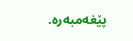پێغه‌مبه‌ره‌.